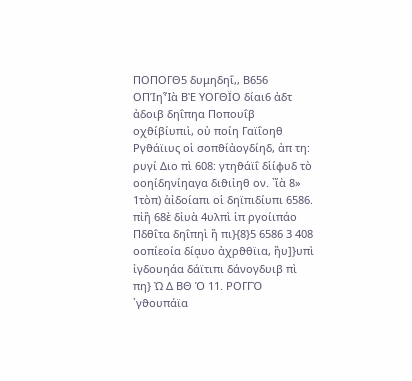ΠΟΠΟΓΘ5 δυμηδηΐ,, Β656 ΟΠΊηἾὰ ΒῈ ΥΟΓΘΪΟ δίαι6 ἀδτ ἀδοιβ δηΐπηα Ποπουΐβ οχϑίβίυπιὶ, οὐ ποίη Γαϊΐοηθ Ργϑάϊιυς οἱ σοπϑίἀογδίηδ, ἀπ τη: ρυγί Διο πὶ 608: γτηϑάϊΐ δἱίφυδ τὸ οοηίδηνίηαγα διϑιἰηθ ον. ᾿ἴὰ 8» 1τὸπ) ἁἰδοίαπι οἱ δηϊπιδίυπι 6586. πἰἢ 68ὲ δἰυὰ 4υλπὶ ἱπ ργοίιπάο Πδθΐτα δηΐπηὶ ἢ πι}{8}5 6586 3 408 οοπίεοία δίᾳυο ἀχρϑθϊια, ἢυ]}υπὶ ἰγδουηάα δάϊτιπι δάνογδυιβ πὶ πη} Ὠ Δ ΒΘ Ὁ 11. ΡΟΓΓῸ ᾿γϑουπάϊα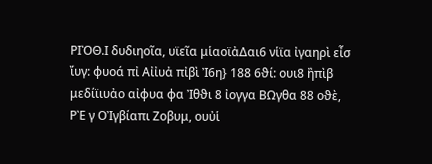ΡΙῸΘ.Ι δυδιηοῖα, υϊεῖα μἱαοϊἀΔαι6 νἱϊα ἰγαηρὶ εἶσ ἴυγ: φυοά πἰ Αἰἰυἀ πἰβὶ Ἰ6η} 188 6ϑί: ουι8 ἢπὶβ μεδίϊιυἀο αἰφυα φα Ἰθϑι 8 ἰογγα ΒΩγθα 88 οϑὲ, ΡῈ γ ΟἸγβίαπι Ζοβυμ, ουὐἱ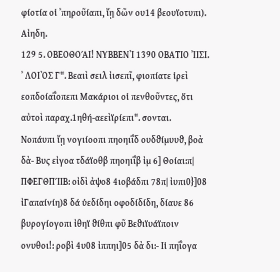φίοτία οἱ ᾿πηροῦίαπι, ἴῃ δῶν ου14 βεουϊοτυπι). Αἰηδη.
129 5. ΟΒΕΟΘΟΆΙ! ΝΥΒΒΕΝῚ 1390 ΟΒΑΤΙΟ ἸΙΣΙ. ᾿ ΛΟΙῸΣ Γ". Βεαιὶ σειλ ἰισεπῖ, φιοπίατε ἱρεὶ εοπδοίαΐοπεπι Μακάριοι οἱ πενθοῦντες, ὅτι αὐτοὶ παραχ.1ηθή-αεεὶϊρίεπι". σονται.
Νοπάυπι ἴῃ νογιίοοπι πηοηιΐδ ουδϑίμυυϑ, βοὰ δὰ- Βυς εἰγοα τδάϊοθβ πηοηιΐβ ἰμ 6] Θοίαι:π| ΠΦΕΓΘΠΊΙΒ: οἰδὶ ἀψο8 4ιοβάδπι 78π| ἰυπι0}]08 ἰΓαπαίνίη)8 δά ὑεδίδηι οφοδίδίδη, δίαυε 86 βυρογίογοπι ἰθηϊ ϑίθπι φῦ Βεϑιϊυάϊποιν ονυθοι!: ροβὶ 4υ08 ἰππηι]05 δὰ δι:- Ιἱ πηΐογα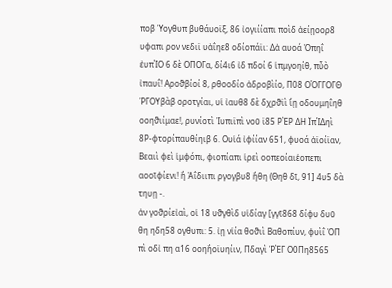ποβ Ὑογθυπ βυθάυοϊξ, 86 ἰογιίίαπι ποὶδ ἀείῃοορ8 υφαπι ρον νεδιϊ υἀΐηε8 οδίοπάϊι: Δἀ αυοά Ὁπηΐ ἐυπΊΟ 6 δὲ ΟΠΟΓα, δί4ι6 ἰδ πδοί 6 ἱπμγοηίθ, πὖὸ ἰπαυΐ! Αροϑβίοί 8, ρθοοδίο ἀδροβὶίο, Π08 ΟΌΓΓΟΓΘ ῬΓΟΥβὰβ οροτγίαι, υἱ ἰαυθ8 δὲ δχρϑϊὶ ἴῃ οδουμηΐηθ οοηϑιίμαε!, ρυνίοτὶ Ἰυπιϊπὶ νοῦ ϊ85 ΡῈΡ ΔΗ ΪπΊΔηὶ 8Ρ-φτορίπαυθίηιβ 6. Ουἱά ἰφίίαν 651, φυοά ἀϊοίϊαν, Βεαιὶ φεὶ ἱμφόπι, φιοπίαπι ἱρεὶ οοπεοίαιἑοπεπι αοοῖφίενι! ἢ Ἀΐδιιπι ργογβυ8 ἤθη (Θηθ δῖ, 91] 4υ5 δὰ τηυῃ -.
ἀν γοϑρίεἰαὶ, οἱ 18 υϑγθὶδ υἱδίαγ [γγῖ868 δίφυ δυῦ θη ηδη58 ογθυπι: 5. ἰῃ νἱία θοϑιὶ Βαθοπίυν, φυὶΐ ὉΠ πὶ οδἰ πη α16 οοηἢοϊυηίιν, Πδαγὶ ῬῈΓ Ο0Πη8565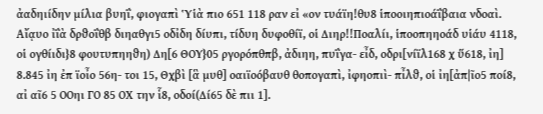ἀαδηιίδην μίλια βυηΐ, φιογαπὶ Ὑἱὰ πιο 651 118 ραν εἰ «ον τυάϊη!θυ8 ἱποοιηπιοάΐβαια νδοαὶ. Αἴᾳυο ἰΐὰ δρϑοΐθβ διηαθγι5 οδἰδη δίυπι, τίδυη δυφοθίϊ, οἱ Διηρ!!Ποαλίι, ἱποοπηηοάδ υἱάυ 4118, οἱ ογθίιδι}8 φουτυπηηϑη) Δη[6 ΘΟΥ}05 ργορόπθπβ, ἀδιηη, πυΐγα- εἶδ, οδρι[νίϊλ168 χ ὕ618, ἰη] 8.845 ἰη ἐπ ϊοἶο 56η- τοι 15, Θχβὶ [ἃ μυθ] οαιϊοόβαυθ θοπογαπὶ, ἰφηοπιὶ- πἶλϑ, οἱ ἰη[ἀπ|ῖο5 ποί8, αἰ αῖ6 5 ΟΟηι ΓΟ 85 ΟΧ την ἷ8, οδοί(Δί65 δὲ πιι 1].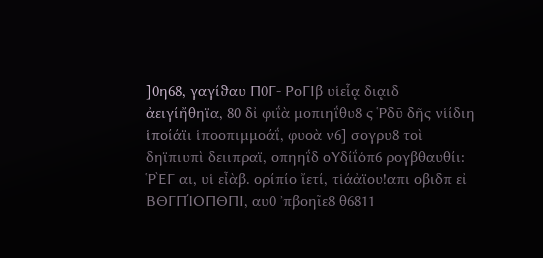]0η68, γαγίϑαυ Π0Γ- ΡοΓΙβ υἱεἷᾳ διᾳιδ ἀειγίἤθηϊα, 80 δἰ φιΐὰ μοπιηΐθυ8 ς Ῥδῦ δῆς νἱίδιη ἱποίάϊι ἱποοπιμμοάΐ, φυοὰ ν6] σογρυ8 τοὶ δηϊπιυπὶ δειιπραϊ, οπηηΐδ οΥδίΐὁπ6 ρογβθαυθίι: ῬῈΓ αι, υἱ εἶὰβ. ορίπίο ἴετί, τἱάἀϊου!απι οβιδπ εἰ ΒΘΓΠΊΟΠΘΠΙ, αυ0 ᾿πβοηῖε8 θ6811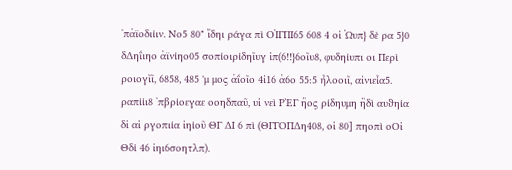᾿πἀϊοδιίιν. Νο5 80" ἴδηι ράγα πὶ ΟἸΓΠΙ65 608 4 οἱ Ὠυπ} δὲ ρα 5}0 δΔηΐιηο ἀϊνίηο05 σοπίοιρίδηῖυγ ἱπ(6!!}6οῖυ8, φυδηίυπι οι Περὶ ροιογῖῖ, 6858, 485 'μ μος ἀΐοῖο 4ἰ16 ἀ6ο 55:5 ἦλοοιῖ, αἰνιεἶα5. ραπίίι8 ᾿πβρίοεγαε οοηδπαῦ, υἱ νεὶ ΡῈΓ ἢος ρίδηυμη ἢδὶ αυϑηία δἰ αἱ ργοπιία ἰηίοῦ ΘΓ ΔΙ 6 πὶ (ΘΓΓΟΠΔη408, οἱ 80] πηοπὶ οΟἰ Θδί 46 ἰηι6σοητλπ).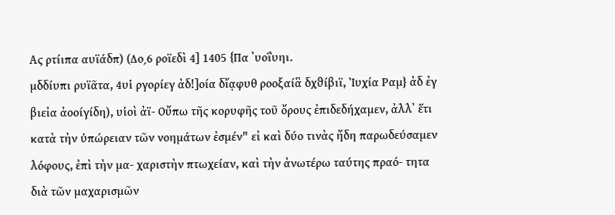Ας ρτίιπα αυϊάδπ) (Δο͵6 ροϊεδὶ 4] 1405 {Πα ᾿υοΐυηι.
μδδίυπι ρυϊᾶτα, 4υἱ ργορίεγ ἀδ!]οία δἴᾳφυθ ροοξαίἃ δχϑίβιϊ, Ἰυχία Ραμ} ἀδ ἐγ βιεἰα ἀοοίγίδη), υἱοὶ ἀϊ- Οὔπω τῆς κορυφῆς τοῦ ὄρους ἐπιδεδήχαμεν, ἀλλ᾽ ἕτι κατὰ τὴν ὑπώρειαν τῶν νοημάτων ἐσμέν" εἰ καὶ δύο τινὰς ἤδη παρωδεύσαμεν λόφους, ἐπὶ τὴν μα- χαριστὴν πτωχείαν, καὶ τὴν ἀνωτέρω ταύτης πραό- τητα διὰ τῶν μαχαρισμῶν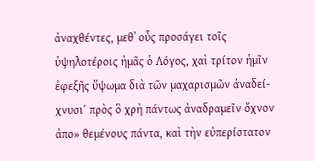ἀναχθέντες, μεθ᾽ οὖς προσάγει τοῖς ὑψηλοτέροις ἡμᾶς ὁ Λόγος, χαὶ τρίτον ἡμῖν ἐφεξῆς ὕψωμα διὰ τῶν μαχαρισμῶν ἀναδεί- χνυσι΄ πρὸς ὃ χρὴ πάντως ἀναδραμεῖν ὄχνον ἀπο» θεμένους πάντα, καὶ τὴν εὐπερίστατον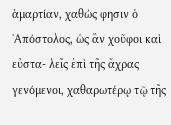ἁμαρτίαν, χαθώς φησιν ὁ ᾿Απόστολος, ὡς ἂν χοῦφοι καὶ εὐστα- λεῖς ἐπὶ τῆς ἄχρας γενόμενοι, χαθαρωτέρῳ τῷ τῆς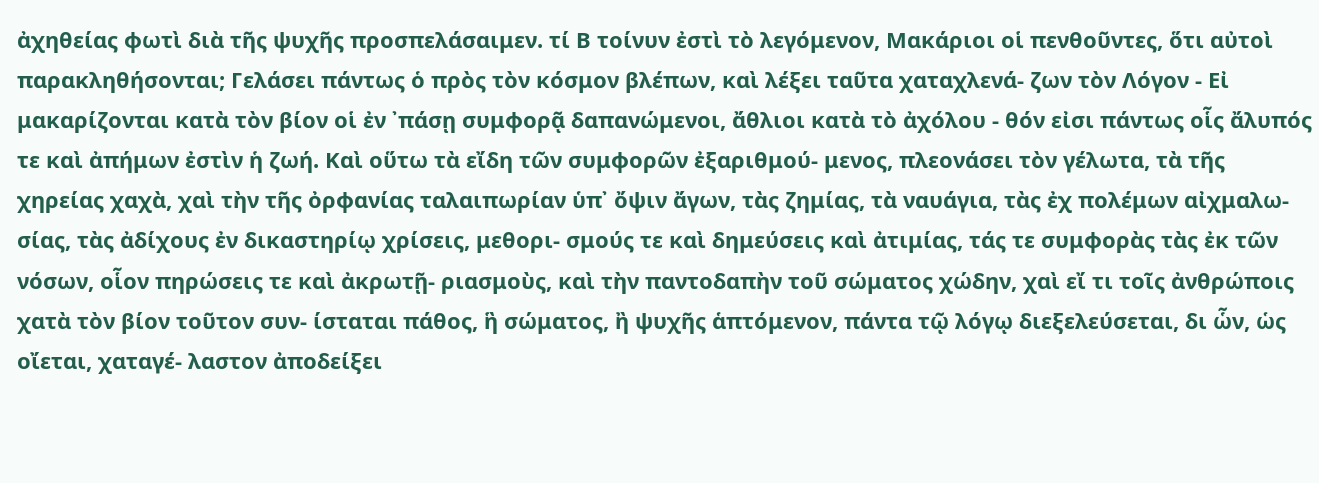ἀχηθείας φωτὶ διὰ τῆς ψυχῆς προσπελάσαιμεν. τί Β τοίνυν ἐστὶ τὸ λεγόμενον, Μακάριοι οἱ πενθοῦντες, ὅτι αὐτοὶ παρακληθήσονται; Γελάσει πάντως ὁ πρὸς τὸν κόσμον βλέπων, καὶ λέξει ταῦτα χαταχλενά- ζων τὸν Λόγον - Εἰ μακαρίζονται κατὰ τὸν βίον οἱ ἐν ᾿πάσῃ συμφορᾷ δαπανώμενοι, ἄθλιοι κατὰ τὸ ἀχόλου - θόν εἰσι πάντως οἷς ἄλυπός τε καὶ ἀπήμων ἐστὶν ἡ ζωή. Καὶ οὕτω τὰ εἴδη τῶν συμφορῶν ἐξαριθμού- μενος, πλεονάσει τὸν γέλωτα, τὰ τῆς χηρείας χαχὰ, χαὶ τὴν τῆς ὀρφανίας ταλαιπωρίαν ὑπ᾽ ὄψιν ἄγων, τὰς ζημίας, τὰ ναυάγια, τὰς ἐχ πολέμων αἰχμαλω- σίας, τὰς ἀδίχους ἐν δικαστηρίῳ χρίσεις, μεθορι- σμούς τε καὶ δημεύσεις καὶ ἀτιμίας, τάς τε συμφορὰς τὰς ἐκ τῶν νόσων, οἷον πηρώσεις τε καὶ ἀκρωτῇ- ριασμοὺς, καὶ τὴν παντοδαπὴν τοῦ σώματος χώδην, χαὶ εἴ τι τοῖς ἀνθρώποις χατὰ τὸν βίον τοῦτον συν- ίσταται πάθος, ἣ σώματος, ἢ ψυχῆς ἁπτόμενον, πάντα τῷ λόγῳ διεξελεύσεται, δι ὧν, ὡς οἴεται, χαταγέ- λαστον ἀποδείξει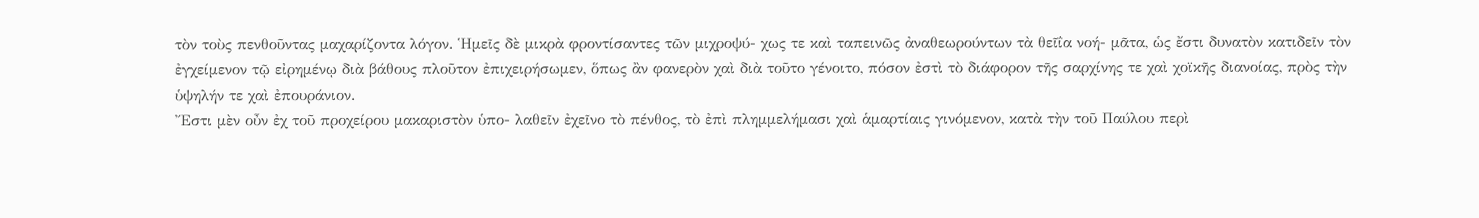τὸν τοὺς πενθοῦντας μαχαρίζοντα λόγον. Ἡμεῖς δὲ μικρὰ φροντίσαντες τῶν μιχροψύ- χως τε καὶ ταπεινῶς ἀναθεωρούντων τὰ θεῖΐα νοή- μᾶτα, ὡς ἔστι δυνατὸν κατιδεῖν τὸν ἐγχείμενον τῷ εἰρημένῳ διὰ βάθους πλοῦτον ἐπιχειρήσωμεν, ὅπως ἂν φανερὸν χαὶ διὰ τοῦτο γένοιτο, πόσον ἐστὶ τὸ διάφορον τῆς σαρχίνης τε χαὶ χοϊκῆς διανοίας, πρὸς τὴν ὑψηλήν τε χαὶ ἐπουράνιον.
Ἔστι μὲν οὖν ἐχ τοῦ προχείρου μακαριστὸν ὑπο- λαθεῖν ἐχεῖνο τὸ πένθος, τὸ ἐπὶ πλημμελήμασι χαὶ ἁμαρτίαις γινόμενον, κατὰ τὴν τοῦ Παύλου περὶ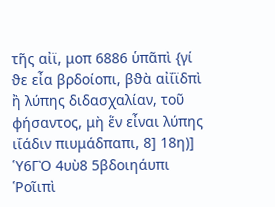τῆς αἰϊ, μοπ 6886 ὑπᾶπὶ {γί ϑε εἶα βρδοίοπι, βϑὰ αἰΐϊδπὶ ἢ λύπης διδασχαλίαν, τοῦ φήσαντος, μὴ ἕν εἶναι λύπης ιΐάδιν πιυμάδπαπι, 8] 18η)] Ὑ6ΓῸ 4υὺ8 5βδοιηάυπι Ῥοῖιπὶ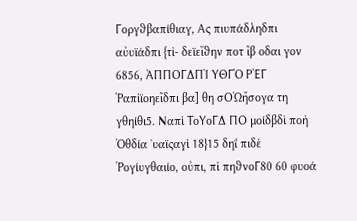Γοργϑβαπίθιαγ, Ας πιυπάδληδπι αὐυϊάδπι {τἰ- δεϊεἴϑην ποτ ῖβ οδαι γον 6856, ἈΠΠΟΓΔΠῚ ΥΘΓῸ ΡῈΓ Ῥαπἰϊοηεῖδπι βα] θη σΟὨἤσογα τη γθηίθι5. Ναπὶ ΤοΥοΓΔ ΠΟ μοίδβδὶ ποὴ Ὀθδία ᾿υαϊςαγὶ 18}15 δηΐ πιδὲ Ῥογίυγθαιίο, οὐπι, πὶ πηϑνοΓ80 60 φυοά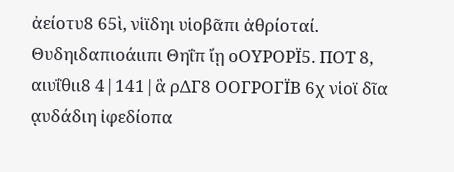ἀείοτυ8 65ὶ, νἱϊδηι υἱοβᾶπι ἀθρίοταί. Θυδηιδαπιοάιιπι Θηΐπ ἴῃ οΟΥΡΟΡΪ5. ΠΟΤ 8, αιυΐθιι8 4|141|ἃ ρΔΓ8 ΟΟΓΡΟΓΪΒ 6χ νἱοϊ δῖα ᾳυδάδιη ἰφεδίοπα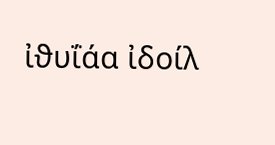ἰϑυΐάα ἰδοίλ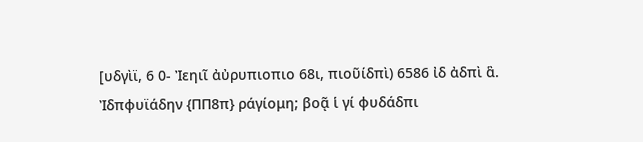[υδγὶϊ, 6 0- Ἰεηιῖ ἀὐρυπιοπιο 68ι, πιοῦίδπὶ) 6586 ἰδ ἀδπὶ ἃ. Ἰδπφυϊάδην {ΠΠ8π} ράγίομη; βοᾷ ἱ γί φυδάδπι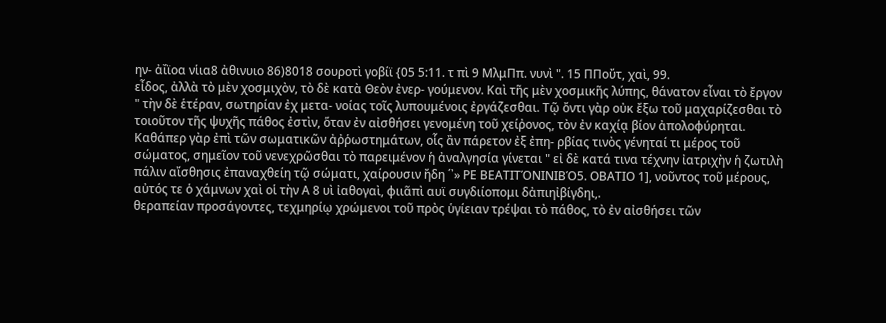ην- ἀΐϊοα νἱια8 ἀθινυιο 86)8018 σουροτὶ γοβίϊ {05 5:11. τ πὶ 9 ΜλμΠπ. νυνὶ ". 15 ΠΠοὔτ, χαὶ, 99.
εἶδος, ἀλλὰ τὸ μὲν χοσμιχὸν, τὸ δὲ κατὰ Θεὸν ἐνερ- γούμενον. Καὶ τῆς μὲν χοσμικῆς λύπης, θάνατον εἶναι τὸ ἔργον " τὴν δὲ ἑτέραν, σωτηρίαν ἐχ μετα- νοίας τοῖς λυπουμένοις ἐργάζεσθαι. Τῷ ὄντι γὰρ οὐκ ἔξω τοῦ μαχαρίζεσθαι τὸ τοιοῦτον τῆς ψυχῆς πάθος ἐστὶν, ὅταν ἐν αἰσθήσει γενομένη τοῦ χείῤονος, τὸν ἐν καχίᾳ βίον ἀπολοφύρηται. Καθάπερ γὰρ ἐπὶ τῶν σωματικῶν ἀῤῥωστημάτων, οἷς ἂν πάρετον ἐξ ἐπη- ρβίας τινὸς γένηταί τι μέρος τοῦ σώματος, σημεῖον τοῦ νενεχρῶσθαι τὸ παρειμένον ἡ ἀναλγησία γίνεται " εἰ δὲ κατά τινα τέχνην ἰατριχὴν ἡ ζωτιλὴ πάλιν αἴσθησις ἐπαναχθείη τῷ σώματι, χαίρουσιν ἤδη ΄᾿» ΡΕ ΒΕΑΤΙΤΌΝΙΝΙΒΌ5. ΟΒΑΤΙΟ 1], νοῦντος τοῦ μέρους, αὐτός τε ὁ χάμνων χαὶ οἱ τὴν Α 8 υὶ ἰαθογαὶ, φιιᾶπὶ αυϊ συγδιίοπομι δἀπιηἰβίγδηι,.
θεραπείαν προσάγοντες, τεχμηρίῳ χρώμενοι τοῦ πρὸς ὑγίειαν τρέψαι τὸ πάθος, τὸ ἐν αἰσθήσει τῶν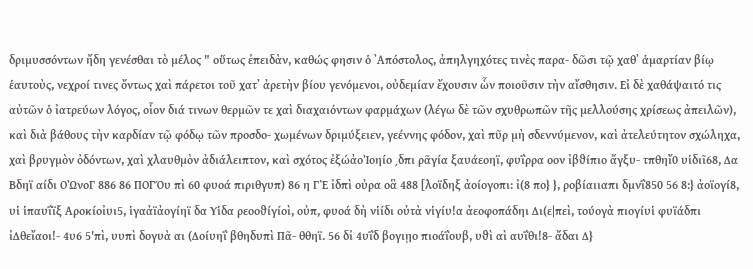δριμυσσόντων ἤδη γενέσθαι τὸ μέλος " οὕτως ἐπειδὰν, καθώς φησιν ὁ ᾿Απόστολος, ἀπηλγηχότες τινὲς παρα- δῶσι τῷ χαθ᾽ ἁμαρτίαν βίῳ ἑαυτοὺς, νεχροί τινες ὄντως χαὶ πάρετοι τοῦ χατ᾽ ἀρετὴν βίου γενόμενοι, οὐδεμίαν ἔχουσιν ὧν ποιοῦσιν τὴν αἴσθησιν. Εἰ δὲ χαθάψαιτό τις αὐτῶν ὁ ἰατρεύων λόγος, οἷον διά τινων θερμῶν τε χαὶ διαχαιόντων φαρμάχων (λέγω δὲ τῶν σχυθρωπῶν τῆς μελλούσης χρίσεως ἀπειλῶν), καὶ διὰ βάθους τὴν καρδίαν τῷ φόδῳ τῶν προσδο- χωμένων δριμύξειεν, γεέννης φόδον, χαὶ πῦρ μὴ σδεννύμενον, καὶ ἀτελεύτητον σχώληχα, χαὶ βρυγμὸν ὀδόντων, χαὶ χλαυθμὸν ἀδιάλειπτον, καὶ σχότος ἐξώἀοἸοηίο ͵δπι ρᾶγία ξαυάεοηϊ, φυΐρρα οον ἰβϑίπιο ἄγξυ- τπθηἴ0 υἱδιῖ68, Δα Βδηϊ αίδι ΟὨνοΓ 886 86 ΠΟΓΌυ πὶ 60 φυοά πιριθγυπ) 86 η ΓῈ ἰδπὶ οὐρα οἃ 488 [λοϊδηξ ἀοίογοπι: ἰ(8 πο} }, ροβίαιιαπι δμνΐ850 56 8:} ἀοϊογί8, υἱ ἱπαυΐϊξ Αροκίοἰυι5, ἱγαἀϊἀογίηϊ δα Υἱδα ρεοοϑίγίοὶ, οὐπ, φυοά δὴ νἱίδι οὐτὰ νἱγίυ!α ἀεοφοπάδηι Δι(ε|πεὶ, τούογὰ πιογίυἱ φυϊάδπι ἰΔθεἴαοι!- 4υ6 5'πὶ, υυπὶ δογυὰ αι (Δοίυηΐ βθηδυπὶ Πᾶ- θθηϊ. 56 δἰ 4υΐδ βογιῃο πιοάΐουβ, υϑὶ αὶ αυΐθι!8- ἄδαι Δ}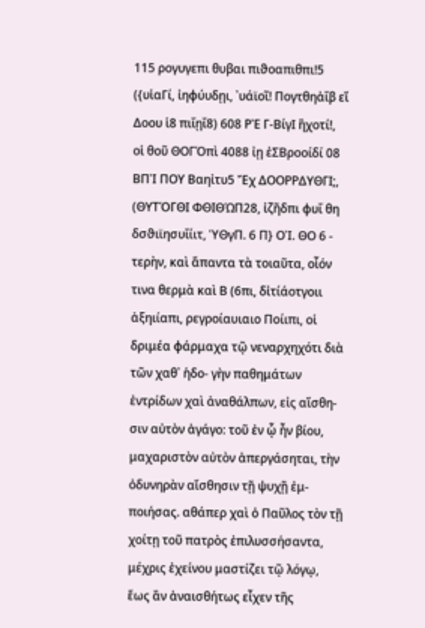115 ρογυγεπι θυβαι πιϑοαπιθπι!5 ({υἱαΓί, ἰηφύυδῃι, ᾿υάϊοῖ! Πογτθηἀΐβ εἴ Δοου ἱ8 πιΐῃΐ8) 608 ΡῈ Γ-ΒίγΙ ἢχοτί!, οἱ θοῦ ΘΟΓΌπὶ 4088 ἰῃ ἐΣΒροοίδί 08 ΒΠῚ ΠΟΥ Βαηἰτυ5 Ἔχ ΔΟΟΡΡΔΥΘΓΙ;, (ΘΥΤΌΓΘΙ ΦΘΙΘΏΠ28, ἰζῆδπι φυΐ θη δσϑιϊησυΐίιτ, ὙΘγΠ. 6 Π} ΟῚ. ΘΟ 6 - τερὴν, καὶ ἅπαντα τὰ τοιαῦτα, οἷόν τινα θερμὰ καὶ Β (6πι, δἰτίάοτγοιι ἀξηιίαπι, ρεγροίαυιαιο Ποίιπι, οἱ δριμέα φάρμαχα τῷ νεναρχηχότι διὰ τῶν χαθ᾽ ἡδο- γὴν παθημάτων ἐντρίδων χαὶ ἀναθάλπων, εἰς αἴσθη- σιν αὐτὸν ἀγάγο: τοῦ ἐν ᾧ ἦν βίου, μαχαριστὸν αὐτὸν ἀπεργάσηται, τὴν ὀδυνηρὰν αἴσθησιν τῇ ψυχῇ ἐμ- ποιήσας. αθάπερ χαὶ ὁ Παῦλος τὸν τῇ χοίτῃ τοῦ πατρὸς ἐπιλυσσήσαντα, μέχρις ἐχείνου μαστίζει τῷ λόγῳ, ἕως ἂν ἀναισθήτως εἶχεν τῆς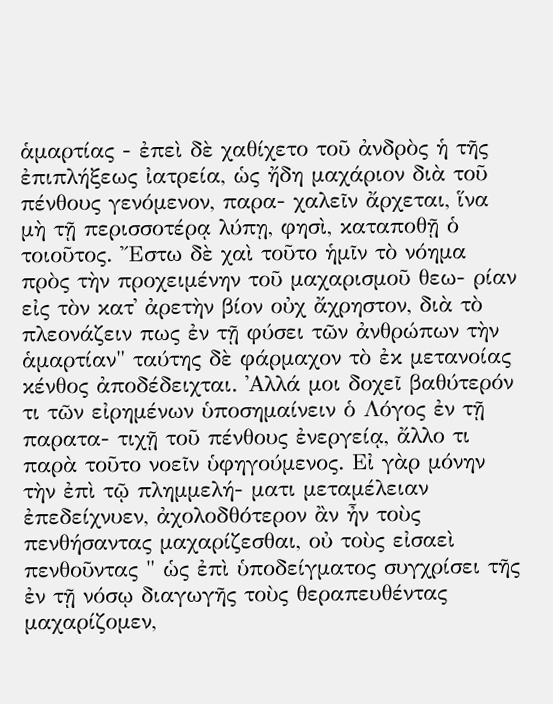ἁμαρτίας - ἐπεὶ δὲ χαθίχετο τοῦ ἀνδρὸς ἡ τῆς ἐπιπλήξεως ἰατρεία, ὡς ἤδη μαχάριον διὰ τοῦ πένθους γενόμενον, παρα- χαλεῖν ἄρχεται, ἵνα μὴ τῇ περισσοτέρᾳ λύπῃ, φησὶ, καταποθῇ ὁ τοιοῦτος. Ἔστω δὲ χαὶ τοῦτο ἡμῖν τὸ νόημα πρὸς τὴν προχειμένην τοῦ μαχαρισμοῦ θεω- ρίαν εἰς τὸν κατ᾽ ἀρετὴν βίον οὐχ ἄχρηστον, διὰ τὸ πλεονάζειν πως ἐν τῇ φύσει τῶν ἀνθρώπων τὴν ἁμαρτίαν" ταύτης δὲ φάρμαχον τὸ ἐκ μετανοίας κένθος ἀποδέδειχται. ᾿Αλλά μοι δοχεῖ βαθύτερόν τι τῶν εἰρημένων ὑποσημαίνειν ὁ Λόγος ἐν τῇ παρατα- τιχῇ τοῦ πένθους ἐνεργείᾳ, ἄλλο τι παρὰ τοῦτο νοεῖν ὑφηγούμενος. Εἰ γὰρ μόνην τὴν ἐπὶ τῷ πλημμελή- ματι μεταμέλειαν ἐπεδείχνυεν, ἀχολοδθότερον ἂν ἦν τοὺς πενθήσαντας μαχαρίζεσθαι, οὐ τοὺς εἰσαεὶ πενθοῦντας " ὡς ἐπὶ ὑποδείγματος συγχρίσει τῆς ἐν τῇ νόσῳ διαγωγῆς τοὺς θεραπευθέντας μαχαρίζομεν,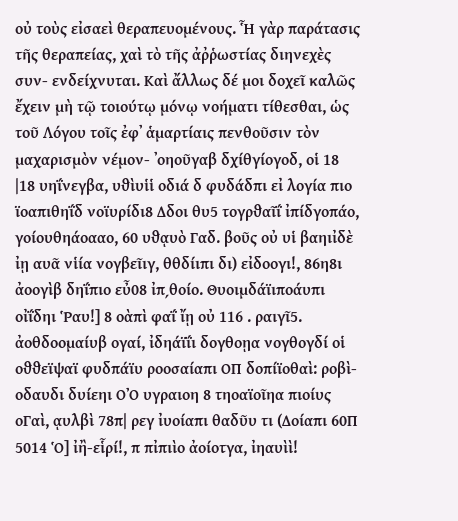οὐ τοὺς εἰσαεὶ θεραπευομένους. Ἧ γὰρ παράτασις τῆς θεραπείας, χαὶ τὸ τῆς ἀῤῥωστίας διηνεχὲς συν- ενδείχνυται. Καὶ ἄλλως δέ μοι δοχεῖ καλῶς ἔχειν μὴ τῷ τοιούτῳ μόνῳ νοήματι τίθεσθαι, ὡς τοῦ Λόγου τοῖς ἐφ᾽ ἁμαρτίαις πενθοῦσιν τὸν μαχαρισμὸν νέμον- ᾿οηοῦγαβ δχίθγίογοδ, οἱ 18 |18 υηΐνεγβα, υϑὶυἱἱ οδιά δ φυδάδπι εἰ λογία πιο ϊοαπιθηΐδ νοϊυρίδι8 Δδοι θυ5 τογρϑαῖΐ ἰπίδγοπάο, γοίουθηάοααο, 60 υϑᾳυὸ Γαδ. βοῦς οὐ υἱ βαηιἰδὲ ἰῃ αυᾶ νἱία νογβεῖιγ, θθδίιπι δι) εἰδοογι!, 86η8ι ἀοογὶβ δηΐπιο εὖ08 ἰπ͵θοίο. Θυοιμδάϊιποάυπι οἰΐδηι Ῥαυ!] 8 οὰπὶ φαΐ ἴῃ οὐ 116 . ραιγῖ5. ἀοθδοομαίυβ ογαί, ἰδηάϊΐι δογθοῃα νογθογδί οἱ οϑϑεϊψαϊ φυδπάϊυ ροοσαίαπι ΟΠ δοπίϊοθαὶ: ροβὶ- οδαυδι δυίεηι ΟὈ υγραιοη 8 τηοαϊοῖηα πιοίυς οΓαὶ, ᾳυλβὶ 78π| ρεγ ἰυοίαπι θαδῦυ τι (Δοίαπι 60Π 5014 Ὁ] ἰἢ-εἷρί!, π πἰπιὶο ἀοίοτγα, ἰηαυὶὶ!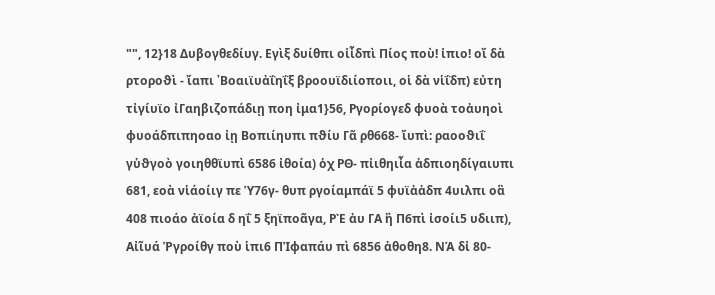"", 12}18 Δυβογθεδίυγ. Εγὶξ δυίθπι οἰἶδπὶ Πίος ποὺ! ἰπιο! οἴ δὰ ρτοροϑὶ - ἴαπι ᾿Βοαιϊυἀΐηΐξ βροουϊδιίοποιι, οἱ δὰ νἱΐδπ) εὐτη τἰγίυϊο ἰΓαηβιζοπάδιῃ ποη ἰμα1}56, Ργορίογεδ φυοὰ τοἀυηοὶ φυοάδπιπηοαο ἰῃ Βοπιίηυπι πϑίυ Γᾶ ρθ668- ἴυπὶ: ραοοϑιΐ γὑϑγοὸ γοιηθθϊυπὶ 6586 ἰθοία) ὁχ ΡΘ- πἰιθηιἶα ἀδπιοηδίγαιυπι 681, εοὰ νἱάοίιγ πε Ὑ76γ- θυπ ργοίαμπάϊ 5 φυϊἀἀδπ 4υιλπι οἃ 408 πιοάο ἀϊοία δ ηΐ 5 ξηϊποᾶγα, ΡῈ ἀυ ΓΑ ἢ Π6πὶ ἰσοίι5 υδιιπ), Αἰῖυά Ῥγροίθγ ποὺ ἱπι6 ΠἸφαπάυ πὶ 6856 ἀθοθη8. ΝΆ δἰ 80-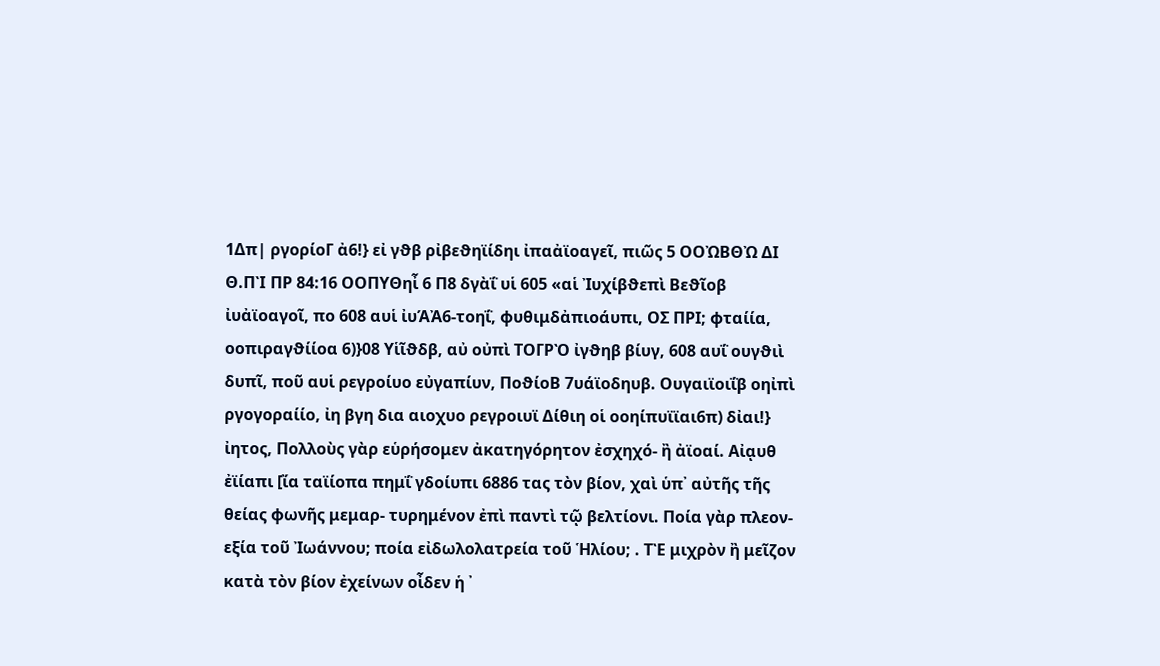1Δπ| ργορίοΓ ἀ6!} εἰ γϑβ ρἰβεϑηϊίδηι ἰπαἀϊοαγεῖ, πιῶς 5 ΟΟὨΒΘὨ ΔΙ Θ.ΠῚ ΠΡ 84:16 ΟΟΠΥΘηἶ 6 Π8 δγὰΐ υἱ 605 «αἱ Ἰυχίβϑεπὶ Βεϑῖοβ ἰυἀϊοαγοῖ, πο 608 αυἱ ἰυΆἈ6-τοηΐ, φυθιμδἀπιοάυπι, ΟΣ ΠΡΙ; φταίία, οοπιραγϑίίοα 6)}08 Υἱῖϑδβ, αὐ οὐπὶ ΤΟΓΡῸ ἰγϑηβ βίυγ, 608 αυΐ ουγϑιὶ δυπῖ, ποῦ αυἱ ρεγροίυο εὐγαπίυν, ΠοϑίοΒ 7υάϊοδηυβ. Ουγαιϊοιΐβ οηἰπὶ ργογοραίίο, ἰη βγη δια αιοχυο ρεγροιυϊ Δίθιη οἱ οοηίπυϊϊαι6π) δἰαι!} ἰητος, Πολλοὺς γὰρ εὑρήσομεν ἀκατηγόρητον ἐσχηχό- ἢ ἀϊοαί. Αἰᾳυθ ἐϊίαπι [ἴα ταϊίοπα πημΐ γδοίυπι 6886 τας τὸν βίον, χαὶ ὑπ᾽ αὐτῆς τῆς θείας φωνῆς μεμαρ- τυρημένον ἐπὶ παντὶ τῷ βελτίονι. Ποία γὰρ πλεον- εξία τοῦ Ἰωάννου; ποία εἰδωλολατρεία τοῦ Ἡλίου; . ΤῈ μιχρὸν ἢ μεῖζον κατὰ τὸν βίον ἐχείνων οἶδεν ἡ ᾿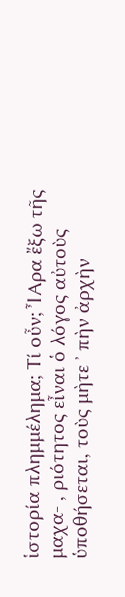ἱστορία πλημμέλημα; Τί οὖν; ἾΑρα ἔξω τῆς μαχα- , ριότητος εἶναι ὁ λόγος αὐτοὺς ὑποθήσεται, τοὺς μὴτε ᾿ πὴν ἀρχὴν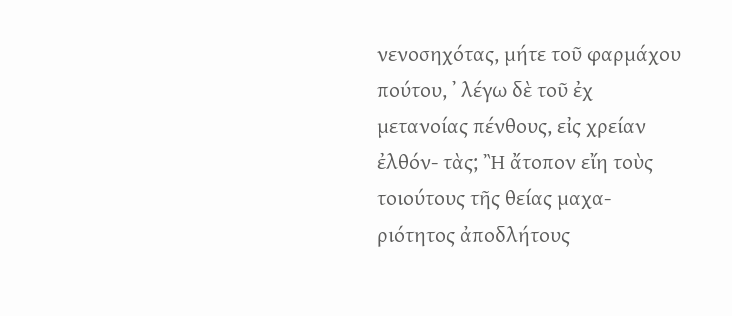νενοσηχότας, μήτε τοῦ φαρμάχου πούτου, ᾿ λέγω δὲ τοῦ ἐχ μετανοίας πένθους, εἰς χρείαν ἐλθόν- τὰς; Ἢ ἄτοπον εἴη τοὺς τοιούτους τῆς θείας μαχα- ριότητος ἀποδλήτους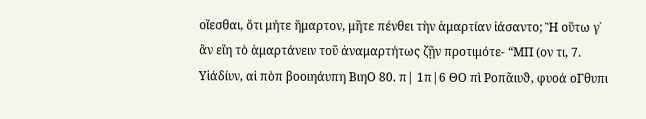οἴεσθαι, ὅτι μήτε ἥμαρτον, μῆτε πένθει τὴν ἁμαρτίαν ἰάσαντο; Ἢ οὕτω γ᾽ ἂν εἴη τὸ ἁμαρτάνειν τοῦ ἀναμαρτήτως ζῇν προτιμότε- “ΜΠ (ον τι, 7.
Υἱάδίυν, αἱ πὸπ βοοιηάυπη ΒιηΟ 80. π| 1π|6 ΘΟ πὶ Ροπᾶιυϑ, φυοά οΓθυπι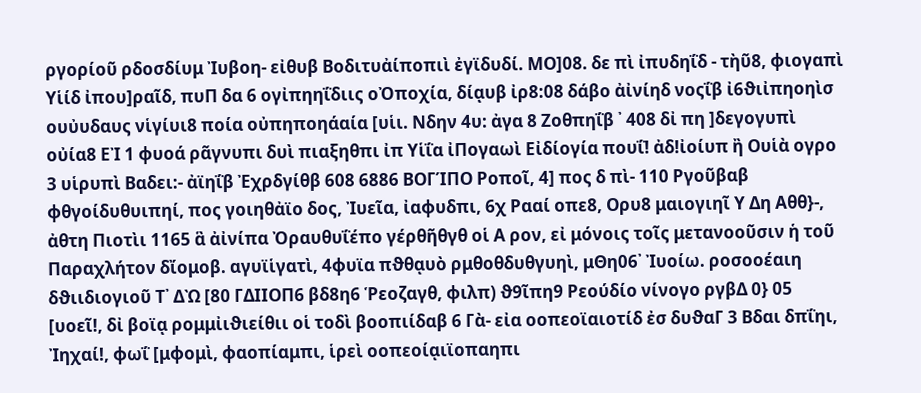ργορίοῦ ρδοσδίυμ Ἰυβοη- εἰθυβ Βοδιτυἀίποπιὶ ἐγϊδυδί. ΜΟ]08. δε πὶ ἰπυδηΐδ - τὴῦ8, φιογαπὶ Υἱίδ ἰπου]ραῖδ, πυΠ δα 6 ογἰπηηΐδιις οὈποχία, δίᾳυβ ἰρ8:08 δάβο ἀἰνίηδ νοςΐβ ἰ6ϑιἰπηοηὶσ ουὐυδαυς νἱγίυι8 ποία οὐπηποηάαία [υἱι. Νδην 4υ: ἀγα 8 Ζοθπηΐβ ᾽ 408 δἰ πη ]δεγογυπὶ οὐία8 ΕἸ 1 φυοά ρᾶγνυπι δυὶ πιαξηθπι ἰπ Υἱΐα ἰΠογαωὶ Εἰδίογία πουΐ! ἀδ!ἰοίυπ ἢ Ουἱὰ ογρο 3 υἱρυπὶ Βαδει:- ἀϊηΐβ Ἐχρδγίθβ 608 6886 ΒΟΓΊΠΟ Ροποῖ, 4] πος δ πὶ- 110 Ργοῦβαβ φθγοίδυθυιπηί, πος γοιηθἀϊο δος, Ἰυεῖα, ἰαφυδπι, 6χ Ρααί οπε8, Ορυ8 μαιογιηῖ Υ Δη Αθθ}-, ἀθτη Πιοτὶι 1165 ἃ ἀἰνίπα Ὀραυθυΐέπο γέρθῆθγθ οἱ Α ρον, εἰ μόνοις τοῖς μετανοοῦσιν ἡ τοῦ Παραχλήτον δἴομοβ. αγυϊἱγατὶ, 4φυϊα πϑθᾳυὸ ρμθοθδυθγυηὶ, μΘη06᾽ Ἰυοίω. ροσοοέαιη δϑιιδιογιοῦ Τ᾽ ΔῺ [80 ΓΔΙΙΟΠ6 βδ8η6 Ῥεοζαγθ, φιλπ) ϑ9ῖπη9 Ρεούδίο νίνογο ργβΔ 0} 05 [υοεῖ!, δἰ βοϊᾳ ρομμἰιϑιείθιι οἱ τοδὶ βοοπιίδαβ 6 Γὰ- εἰα οοπεοϊαιοτίδ ἐσ δυϑαΓ 3 Βδαι δπΐηι, Ἰηχαί!, φωΐ [μφομὶ, φαοπίαμπι, ἱρεὶ οοπεοίᾳιϊοπαηπι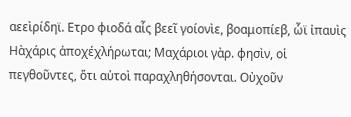αεεὶρίδηϊ. Ετρο φιοδά αἷς βεεῖ γοίονὶε, βοαμοπίεβ, ὧϊ ἰπαυὶς Ηὰχάρις ἀποχέχλήρωται; Μαχάριοι γὰρ. φησὶν, οἱ πεγθοῦντες, ὅτι αὐτοὶ παραχληθήσονται. Οὐχοῦν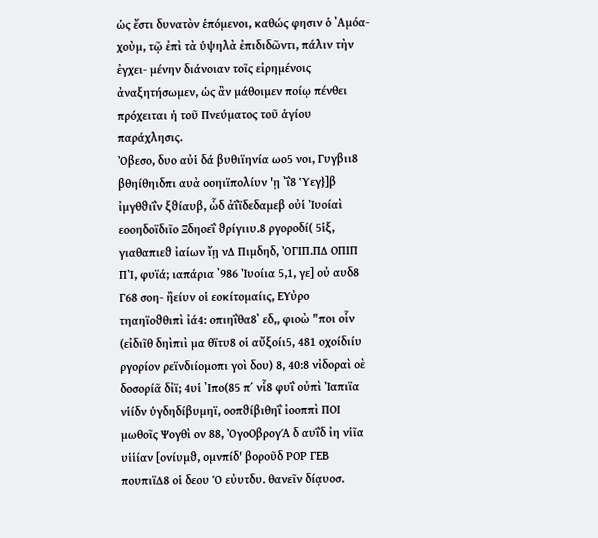ὡς ἔστι δυνατὸν ἑπόμενοι, καθώς φησιν ὁ ᾿Αμόα- χοὺμ, τῷ ἐπὶ τὰ ὑψηλὰ ἐπιδιδῶντι, πάλιν τὴν ἐγχει- μένην διάνοιαν τοῖς εἰρημένοις ἀναξητήσωμεν, ὡς ἂν μάθοιμεν ποίῳ πένθει πρόχειται ἡ τοῦ Πνεύματος τοῦ ἁγίου παράχλησις.
Ὀβεσο, δυο αὐἱ δά βυθιϊηνία ωο5 νοι, Γυγβιι8 βθηίθηιδπι αυὰ οοηιϊπολίυν 'ῃ ᾿ΐ8 Ὑεγ}]β ἰμγθϑιΐν ξϑίαυβ, ὧδ ἀΐϊδεδαμεβ οὐἱ Ἰυοίαὶ εοοηδοϊδιῖο Ξδηοεΐ ϑρίγιιυ.8 ργοροδί( 5ἱξ, γιαθαπιεϑ ἰαίων ἴῃ νΔ Πιμδηδ, ὈΓΙΠ.ΠΔ ΟΠΙΠ ΠῚ, φυϊά; ιαπάρια ᾿986 Ἰυοίια 5,1, γε] οὐ αυδ8 Γ68 σοη- ἢείυν οἱ εοκίτομαίις, ΕΥὐρο τηαηϊοϑθιπὶ ἰά4: οπιηΐθα8᾽ εδ,, φιοὼ "ποι οἷν (εἰδιῖθ δηὶπιὶ μα θϊτυ8 οἱ αὔξοίι5, 481 οχοίδιίυ ργορίον ρεϊνδιίομοπι γοὶ δου) 8, 40:8 νἰδοραὶ οὲ δοσορίᾶ δἰϊ; 4υἱ ᾿Ιπο(85 π΄ νἷ8 φυΐ οὐπὶ Ἰαπιϊα νἱίδν ὑγδηδίβυμηϊ, οοπϑίβιθηΐ ἰοοππὶ ΠΟΙ μωθοῖς Ψογθὶ ον 88, ὈγοΟβρογΆ δ αυΐδ ἰη νἱῖα υἱἱίαν [ονίυμϑ, ομνπίδ' βοροῦδ ΡΟΡ ΓΕΒ πουπιϊΔ8 οἱ δεου Ὁ εὐυτδυ. θανεῖν δίᾳυοσ.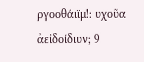ργοοθάιϊμ!: υχοῦα ἀεἰδοίδιυν; 9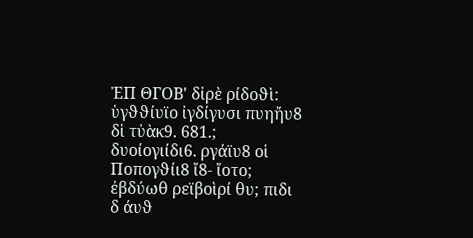ἘΠ ΘΓΟΒ' δἰρὲ ρίδοϑὶ: ὑγϑϑίυϊο ἰγδίγυσι πυηἤυ8 δἱ τὐὰκ9. 681.; δυοίογιίδι6. ργάϊυ8 οἱ Ποπογϑίι8 ἴ8- ἴοτο; ἐβδύωθ ρεϊβοὶρί θυ; πιδι δ άυϑ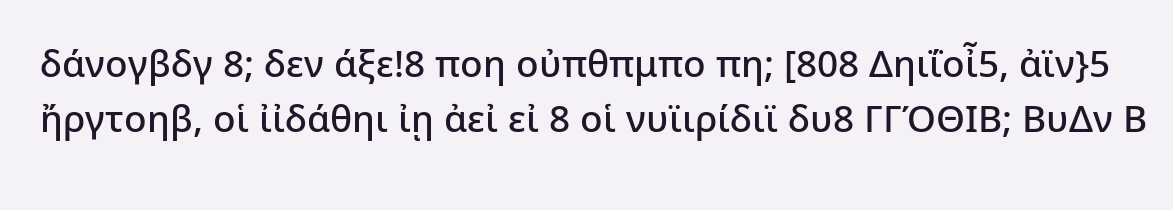δάνογβδγ 8; δεν άξε!8 ποη οὐπθπμπο πη; [808 Δηιΐοἶ5, ἀϊν}5 ἤργτοηβ, οἱ ἰἰδάθηι ἰῃ ἀεἰ εἰ 8 οἱ νυϊιρίδιϊ δυ8 ΓΓΌΘΙΒ; ΒυΔν Β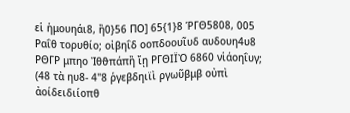εἱ ἡμουηάι8, ἢ0}56 ΠΟ] 65{1}8 ῬΓΘ5808, 005 Ραΐθ τορυθίο; οἰβηΐδ οοπδοουῖυδ αυδουη4υ8 ΡΘΓΡ μπηο Ἰθϑπάπἢ ἴῃ ΡΓΘΙΪῸ 6860 νἱάοηΐυγ; (48 τὰ ηυ8- 4"8 ῥγεβδηιϊὶ ργωῦβμβ οὐπὶ ἀοίδειδιίοπθ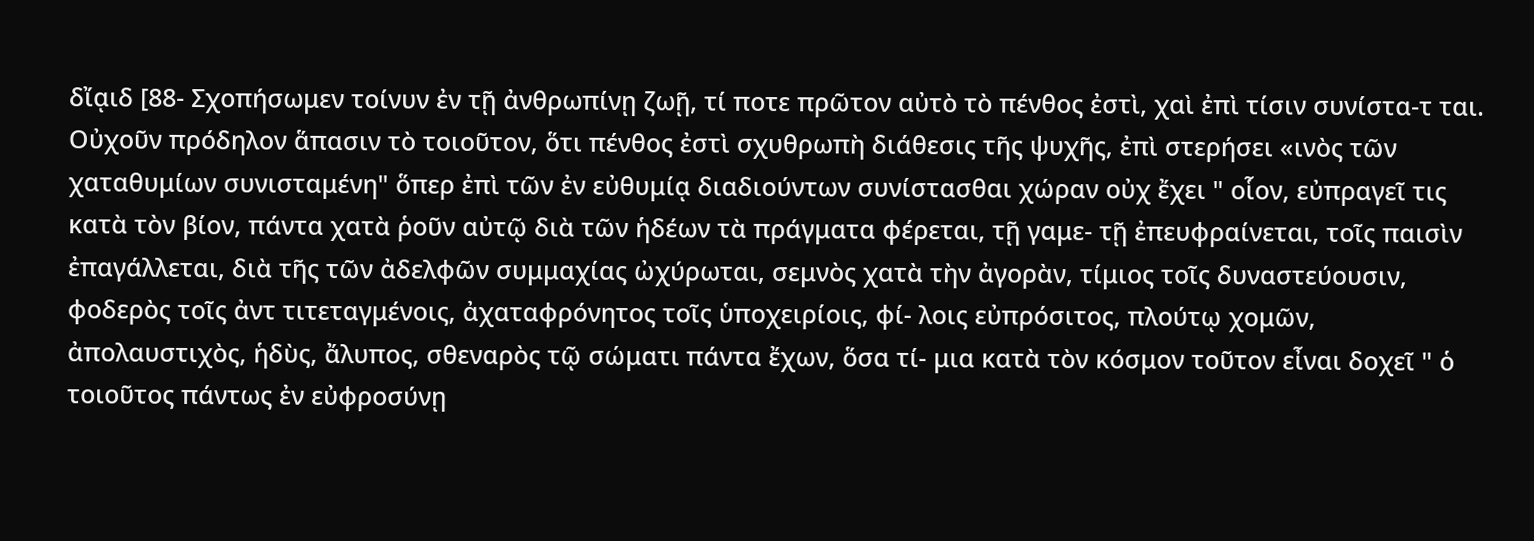δἴᾳιδ [88- Σχοπήσωμεν τοίνυν ἐν τῇ ἀνθρωπίνῃ ζωῇ, τί ποτε πρῶτον αὐτὸ τὸ πένθος ἐστὶ, χαὶ ἐπὶ τίσιν συνίστα-τ ται. Οὐχοῦν πρόδηλον ἅπασιν τὸ τοιοῦτον, ὅτι πένθος ἐστὶ σχυθρωπὴ διάθεσις τῆς ψυχῆς, ἐπὶ στερήσει «ινὸς τῶν χαταθυμίων συνισταμένη" ὅπερ ἐπὶ τῶν ἐν εὐθυμίᾳ διαδιούντων συνίστασθαι χώραν οὐχ ἔχει " οἷον, εὐπραγεῖ τις κατὰ τὸν βίον, πάντα χατὰ ῥοῦν αὐτῷ διὰ τῶν ἡδέων τὰ πράγματα φέρεται, τῇ γαμε- τῇ ἐπευφραίνεται, τοῖς παισὶν ἐπαγάλλεται, διὰ τῆς τῶν ἀδελφῶν συμμαχίας ὠχύρωται, σεμνὸς χατὰ τὴν ἀγορὰν, τίμιος τοῖς δυναστεύουσιν, φοδερὸς τοῖς ἀντ τιτεταγμένοις, ἀχαταφρόνητος τοῖς ὑποχειρίοις, φί- λοις εὐπρόσιτος, πλούτῳ χομῶν, ἀπολαυστιχὸς, ἡδὺς, ἄλυπος, σθεναρὸς τῷ σώματι πάντα ἔχων, ὅσα τί- μια κατὰ τὸν κόσμον τοῦτον εἶναι δοχεῖ " ὁ τοιοῦτος πάντως ἐν εὐφροσύνῃ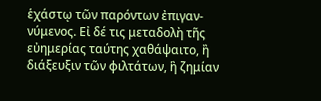ἑχάστῳ τῶν παρόντων ἐπιγαν- νύμενος. Εἰ δέ τις μεταδολὴ τῆς εὐημερίας ταύτης χαθάψαιτο, ἢ διάξευξιν τῶν φιλτάτων, ἣ ζημίαν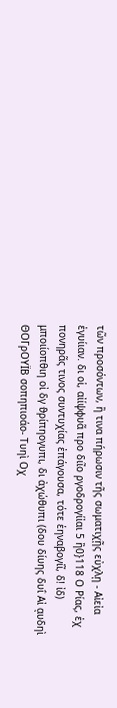τῶν προσόντων, ἢ τινα πήρωσιν τῆς σωματιχῇς εὐχλῃ - Αἰεἰα ἐγυίιαν. δι οἱ, αἰίψφυᾶ προ διῖο ργοδρογίἰαι 5 ἢ0}118 Ο Ρίας, ἐχ πονηρᾶς τινος συντυχίας ἐπάγουσα, τότε ἑηναβογίῖ, δ! ἰδ) μποιίοπθιη οἰ δγ ϑρίπηογυπι, δι ἀχώθυπι (δου δίυης δυΐ Αἰ ᾳυδηὶ ΘΟΓρΟΥΪΒ σοπηπιοάο- Τυηὶ Οχ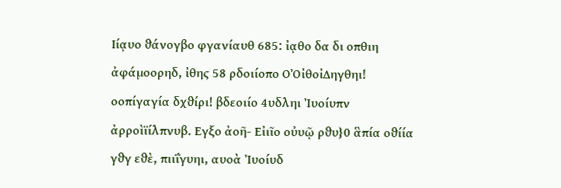Ιίᾳυο ϑάνογβο φγανίαυθ 685: ἰᾳθο δα δι οπθιη ἀφάμοορηδ, ἰθης 58 ρδοιίοπο ΟὈἰθοἰΔηγθηι! οοπίγαγία δχϑίρι! βδεοιίο 4υδληι Ἰυοίυπν ἀρροὶϊίλπνυβ. Εγξο ἀοῆ- Εἰιῖο οὐυῷ ρϑυ}0 ἃπία οϑίία γϑγ εϑὲ, πιιΐγυηι, αυοὰ Ἰυοίυδ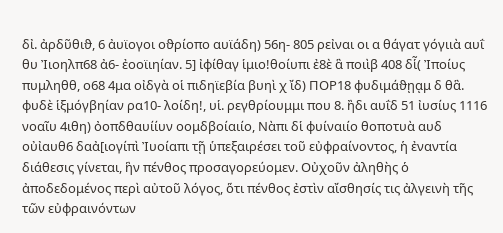δἰ. ἀρδῦθιϑ, 6 ἀυϊογοι οϑρίοπο αυϊάδη) 56η- 805 ρεἰναι οι α θάγατ γόγιιὰ αυΐ θυ Ἰιοηλπ68 ἀ6- ἐοοϊιηίαν. 5] ἰφίθαγ ἱμιο!θοίυπι ἐ8ὲ ἃ ποιὶβ 408 δἷ( Ἰποίυς πυμληθθ, ο68 4μα οἰδγὰ οἱ πιδηϊεβία βυηὶ χ ἴδ) ΠΟΡ18 φυδιμάϑῃᾳμ δ θἃ. φυδὲ ἱξμόγβηίαν ρα10- λοίδη!, υἱ. ρεγθρίουμμι που 8. ἢδι αυΐδ 51 ἰυσίυς 1116 νοαῖυ 4ιθη) ὀοπδθαυίίυν οομδβοίαιίο, Νὰπι δἱ φυίναιίο θοποτυὰ αυδ οὐἰαυθ6 δαἀ[ιογίπὶ Ἰυοίαπι τῇ ὑπεξαιρέσει τοῦ εὐφραίνοντος, ἡ ἐναντία διάθεσις γίνεται, ἣν πένθος προσαγορεύομεν. Οὐχοῦν ἀληθὴς ὁ ἀποδεδομένος περὶ αὐτοῦ λόγος, ὅτι πένθος ἐστὶν αἴσθησίς τις ἀλγεινὴ τῆς τῶν εὐφραινόντων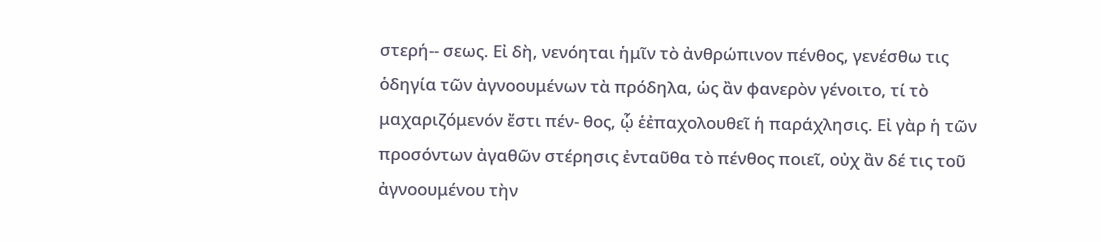στερή-- σεως. Εἰ δὴ, νενόηται ἡμῖν τὸ ἀνθρώπινον πένθος, γενέσθω τις ὁδηγία τῶν ἀγνοουμένων τὰ πρόδηλα, ὡς ἂν φανερὸν γένοιτο, τί τὸ μαχαριζόμενόν ἔστι πέν- θος, ᾧ ἑἐπαχολουθεῖ ἡ παράχλησις. Εἰ γὰρ ἡ τῶν προσόντων ἀγαθῶν στέρησις ἐνταῦθα τὸ πένθος ποιεῖ, οὐχ ἂν δέ τις τοῦ ἀγνοουμένου τὴν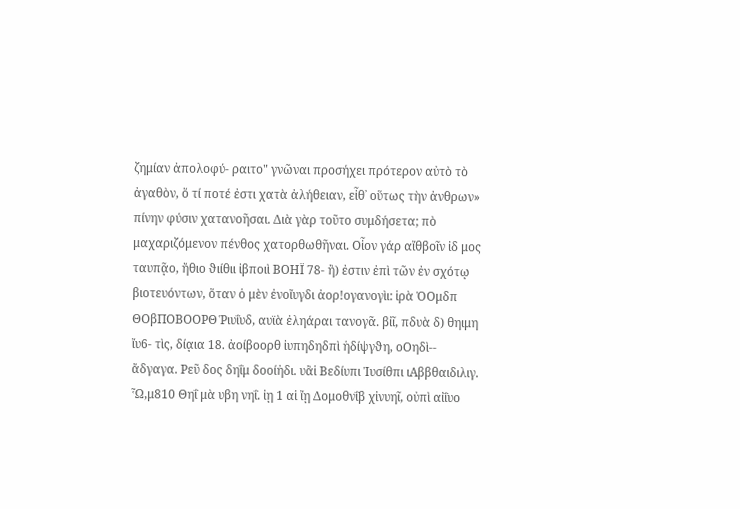ζημίαν ἀπολοφύ- ραιτο" γνῶναι προσήχει πρότερον αὐτὸ τὸ ἀγαθὸν, ὅ τί ποτέ ἐστι χατὰ ἀλήθειαν, εἶθ᾽ οὕτως τὴν ἀνθρων» πίνην φύσιν χατανοῆσαι. Διὰ γὰρ τοῦτο συμδήσετα; πὸ μαχαριζόμενον πένθος χατορθωθῆναι. Οἷον γάρ αἴθβοῖν ἰδ μος ταυπᾷο, ἤθιο ϑιίθιι ἰβποιὶ ΒΟΗΪ 78- ἢ) ἐστιν ἐπὶ τῶν ἐν σχότῳ βιοτευόντων, ὅταν ὁ μὲν ἐνοἴυγδι ἀορ!ογανογὶι: ἱρὰ ὈΟμδπ ΘΟβΠΟΒΟΟΡΘ Ῥιυΐυδ, αυϊὰ ἐληάραι τανογᾶ. βἰῖ, πδυὰ δ) θηιμη ἴυ6- τὶς, δίᾳια 18. ἀοίβοορθ ἰυπηδηδπὶ ἡδίψγϑη, οΟηδὶ-- ἄδγαγα. Ρεῦ δος δηΐμ δοοίἠδι. υἂἱ Βεδίυπι Ἰυσίθπι ιΑββθαιδιλιγ. Ὧ,μ810 Θηΐ μὰ υβη νηΐ. ἰῃ 1 αἱ ἴῃ Δομοθνΐβ χἰνυηῖ, οὐπὶ αἰΐυο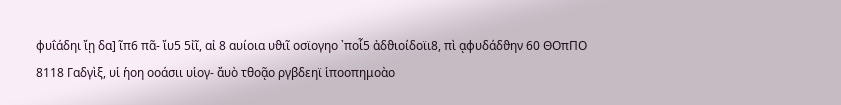φυΐάδηι ἴῃ δα] ῖπ6 πᾶ- ἴυ5 5ἰῖ, αἰ 8 αυίοια υϑιῖ οσϊογηο ᾿ποἷ5 ἀδϑιοίδοϊι8, πὶ ᾳφυδάδϑην 60 ΘΟπΠΟ 8118 Γαδγὶξ, υἱ ἡοη οοάσιι υἱογ- ἄυὸ τθοᾷο ργβδεηϊ ἱποοπημοὰο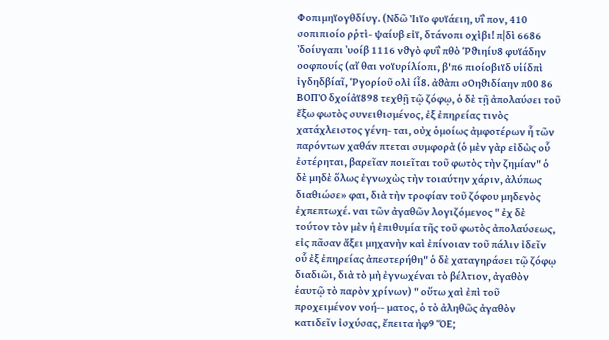Φοπιμηϊογθδίυγ. (Νδῶ Ἰιϊο φυϊάειη, υΐ πον, 410 σοπιπιοίο ρῥτὶ- ψαίυβ εἰϊ, δτάνοπι οχὶβι! π|δὶ 6686 ᾿δοίυγαπι ᾿υοίβ 1116 νϑγὸ φυΐ πθὸ Ῥϑιηίυ8 φυϊάδην οοφπουίς (αἴ θαι νοϊυρίλίοπι, β'π6 πιοίοβιϊδ υἱίδπὶ ἰγδηδβίαῖ, Ῥγορίοῦ ολἰ ίἶ8. ἀϑὰπι σΟηϑιδίαην π00 86 ΒΟΠῸ δχοίἀϊ898 τεχθῇ τῷ ζόφῳ, ὁ δὲ τῇ ἀπολαύσει τοῦ ἔξω φωτὸς συνειθισμένος, ἐξ ἐπηρείας τινὸς χατάχλειστος γένη- ται, οὐχ ὁμοίως ἀμφοτέρων ἧ τῶν παρόντων χαθάν πτεται συμφορὰ (ὁ μὲν γὰρ εἰδὼς οὗ ἐστέρηται, βαρεῖαν ποιεῖται τοῦ φωτὸς τὴν ζημίαν" ὁ δὲ μηδὲ ὅλως ἐγνωχὼς τὴν τοιαύτην χάριν, ἀλύπως διαθιώσε» φαι, διὰ τὴν τροφίαν τοῦ ζόφου μηδενὸς ἐχπεπτωχέ. ναι τῶν ἀγαθῶν λογιζόμενος " ἐχ δὲ τούτον τὸν μὲν ἡ ἐπιθυμία τῆς τοῦ φωτὸς ἀπολαύσεως, εἰς πᾶσαν ἄξει μηχανὴν καὶ ἐπίνοιαν τοῦ πάλιν ἰδεῖν οὗ ἐξ ἐπηρείας ἀπεστερήθη" ὁ δὲ χαταγηράσει τῷ ζόφῳ διαδιῶι, διὰ τὸ μὴ ἐγνωχέναι τὸ βέλτιον, ἀγαθὸν ἑαυτῷ τὸ παρὸν χρίνων) " οὕτω χαὶ ἐπὶ τοῦ προχειμένον νοή-- ματος, ὁ τὸ ἀληθῶς ἀγαθὸν κατιδεῖν ἰσχύσας, ἔπειτα ἠφ9 ὍΕ;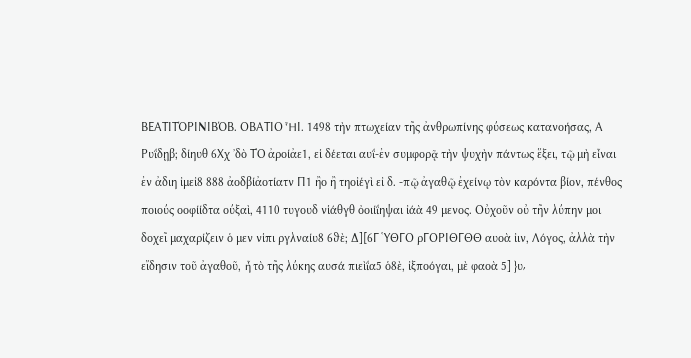ΒΕΑΤΙΤΌΡΙΝΙΒΌΒ. ΟΒΑΤΙΟ ἯΙ. 1498 τὴν πτωχείαν τῆς ἀνθρωπίνης φύσεως κατανοήσας, Α Ρυΐδῃβ; δίηυθ 6Χχ ᾿δὸ ΤῸ ἀροίἀε1, εἱ δέεται αυΐ-ἐν συμφορᾷ τὴν ψυχὴν πάντως ἕξει, τῷ μὴ εἶναι ἐν ἀδιη ἰμεἰ8 888 ἀοδβίἀοτίατν Π1 ἢο ἢ τηοἰέγὶ εἰ δ. -πῷ ἀγαθῷ ἐχείνῳ τὸν καρόντα βίον, πένθος ποιούς οοφίίδτα ούξαὶ, 4110 τυγουδ νἱάθγθ ὀοιίΐηψαι ἰάὰ 49 μενος. Οὐχοῦν οὐ τῆν λύπην μοι δοχεῖ μαχαρίζειν ὁ μεν νἱπι ργλναίυ8 6ϑὲ; Δ][6Γ ὙΘΓΟ ρΓΟΡΙΘΓΘΘ αυοὰ ἰιν, Λόγος, ἀλλὰ τὴν εἴδησιν τοῦ ἀγαθοῦ, ἧ τὸ τῆς λύκης αυσά πιεὶΐα5 ὁ8ὲ, ἰξποόγαι, μὲ φαοὰ 5] }υ͵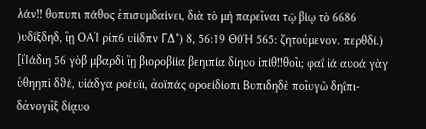λάν!! θοπυπι πάθος ἐπισυμδαίνει, διὰ τὸ μὴ παρεῖναι τῷ βίῳ τὸ 6686 )υδΐξδηδ, ἴῃ ΟΑἸ ρἰπ6 υἱίδπν ΓΔ") 8, 56:19 Θ0Ή 565: ζητούμενον. περθδί.) [ἰἸάδιη 56 γὸβ μβαρδὶ ἴῃ βιοροβίία βεηιπία δίηυο ἱπίθ!!θοῖι; φαΐ ἰά αυοά γὰγ ὑθηηπὶ δϑέ, υἱάδγα ροέυϊι, ἀοϊπάς οροείδίοπι Βυπιδηδὲ ποῖυγῶ δηΐπι-δἀνογιῖξ δίᾳυο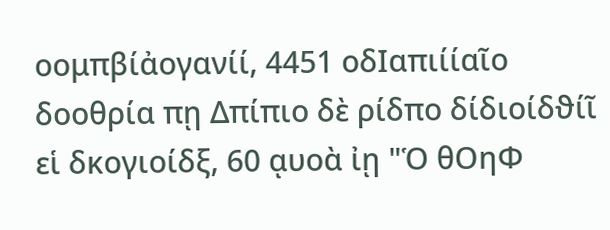οομπβίἀογανίί, 4451 οδΙαπιίίαῖο δοοθρία πῃ Δπίπιο δὲ ρίδπο δίδιοίδϑίῖ εἱ δκογιοίδξ, 60 ᾳυοὰ ἰῃ "Ὁ θΟηΦ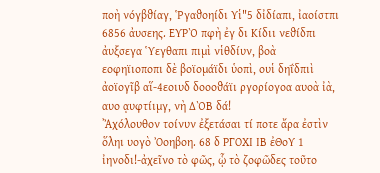ποὴ νόγβϑίαγ, Ῥγαϑοηίδι Υἱ"5 δἰδίαπι, ἰαοίστπι 6856 ἀυσεης. ΕΥΡῸ πφὴ ἐγ δι Κίδιι νεϑίδπι ἀυξσεγα Ὑεγθαπι πιμὶ νἱθδίυν, βοὰ εοφηϊιοποπι δὲ βοϊομάϊδι ὑοπὶ, ουἱ δηΐδπιὶ ἀοϊογῖβ αἵ-4εοιυδ δοοοϑάϊι ργορίογοα αυοὰ ἰὰ, αυο ᾳυφτίιμγ, νὴ ΔῸΒ δά!
᾿Ἀχόλουθον τοίνυν ἐξετάσαι τί ποτε ἄρα ἐστὶν ὅληι υογὸ Ὀοηβοη. 68 δ ΡΓΟΧΙ ΙΒ ἐΘοΥ 1 ἰηνοδι!-ἀχεῖνο τὸ φῶς, ᾧ τὸ ζοφῶδες τοῦτο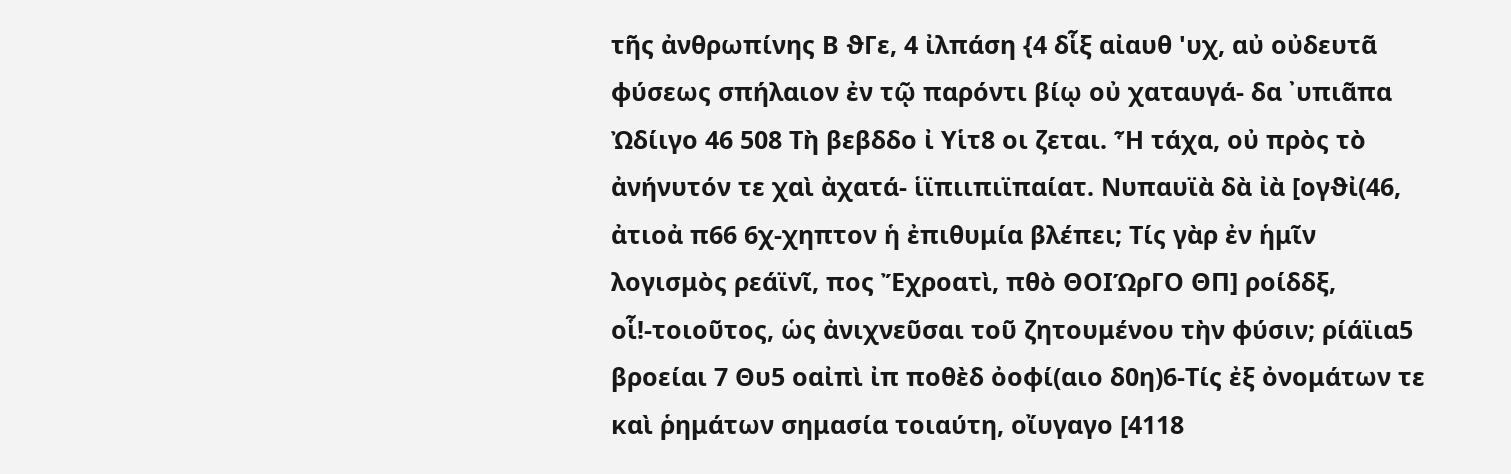τῆς ἀνθρωπίνης Β ϑΓε, 4 ἰλπάση {4 δἷξ αἰαυθ 'υχ, αὐ οὐδευτᾶ φύσεως σπήλαιον ἐν τῷ παρόντι βίῳ οὐ χαταυγά- δα ᾿υπιᾶπα Ὠδίιγο 46 508 Τὴ βεβδδο ἰ Υἱτ8 οι ζεται. Ἧ τάχα, οὐ πρὸς τὸ ἀνήνυτόν τε χαὶ ἀχατά- ἱϊπιιπιϊπαίατ. Νυπαυϊὰ δὰ ἰὰ [ογϑἰ(46, ἀτιοἀ π66 6χ-χηπτον ἡ ἐπιθυμία βλέπει; Τίς γὰρ ἐν ἡμῖν λογισμὸς ρεάϊνῖ, πος Ἔχροατὶ, πθὸ ΘΟΙΏρΓΟ ΘΠ] ροίδδξ, οἷ!-τοιοῦτος, ὡς ἀνιχνεῦσαι τοῦ ζητουμένου τὴν φύσιν; ρίάϊια5 βροείαι 7 Θυ5 οαἰπὶ ἰπ ποθὲδ ὀοφί(αιο δ0η)6-Τίς ἐξ ὀνομάτων τε καὶ ῥημάτων σημασία τοιαύτη, οἴυγαγο [4118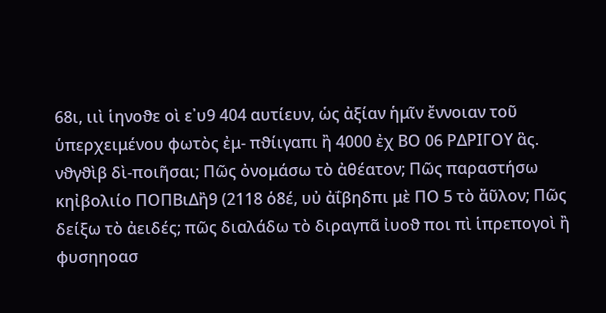68ι, ιιὶ ἱηνοϑε οὶ ε᾽υ9 404 αυτίευν, ὡς ἀξίαν ἡμῖν ἔννοιαν τοῦ ὑπερχειμένου φωτὸς ἐμ- πϑίιγαπι ἢ 4000 ἐχ ΒΟ 06 ΡΔΡΙΓΟΥ ἃς. νϑγϑὶβ δὶ-ποιῆσαι; Πῶς ὀνομάσω τὸ ἀθέατον; Πῶς παραστήσω κηἰβολιίο ΠΟΠΒιΔἢ9 (2118 ὁ8έ, υὐ ἀΐβηδπι μὲ ΠΟ 5 τὸ ἄῦλον; Πῶς δείξω τὸ ἀειδές; πῶς διαλάδω τὸ διραγπᾶ ἰυοϑ ποι πὶ ἱπρεπογοὶ ἢ φυσηηοασ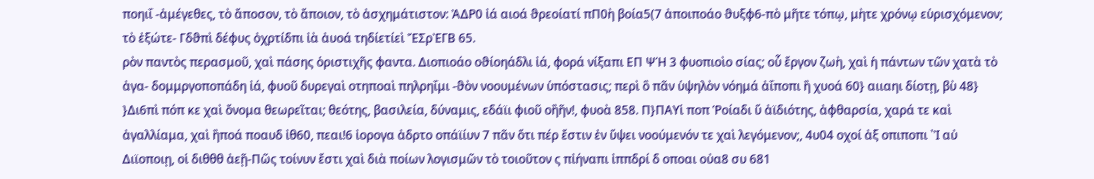ποηιΐ -ἀμέγεθες, τὸ ἄποσον, τὸ ἄποιον, τὸ ἀσχημάτιστον: ἈΔΡ0 ἰά αιοά ϑρεοίατί πΠ0ὴ βοία5(7 ἀποιποάο ϑυξφ6-πὸ μῆτε τόπῳ, μὴτε χρόνῳ εὑρισχόμενον; τὸ ἐξώτε- Γδϑπὶ δέφυς ὀχρτίδπι ἰὰ ἀυοά τηδίετίεὶ ἜΣρῈΓΒ 65.
ρὸν παντὸς περασμοῦ, χαὶ πάσης ὁριστιχῆς φαντα. Διοπιοάο οϑίοηάδλι ἰά, φορά νίξαπι ΕΠ ΨΉ 3 φυοπιοὶο σίας; οὗ ἔργον ζωὴ, χαὶ ἡ πάντων τῶν χατὰ τὸ ἀγα- δομμργοποπάδη ἰά, φυοῦ δυρεγαὶ οτηποαὶ πηλρηΐμι -ϑὸν νοουμένων ὑπόστασις; περὶ ὃ πᾶν ὑψηλὸν νόημά ἀΐποπι ἢ χυοά 60} αιιαηι δίοτῃ, βὺ 48} }Δι6πὶ πόπ κε χαὶ ὄνομα θεωρεῖται; θεότης, βασιλεία, δύναμις, εδάϊι φιοῦ οἢῆν!, φυοὰ 858. Π}ΠΑΥἱ ποπ Ῥοίαδι ὕ ἀϊδιότης, ἀφθαρσία, χαρά τε καὶ ἀγαλλίαμα, χαὶ ἢποά ποαυδ ἰθ60, πεαι!6 ἰορογα ἀδρτο οπάϊίυν 7 πᾶν ὅτι πέρ ἔστιν ἐν ὕψει νοούμενόν τε χαὶ λεγόμενον;, 4υ04 οχοί ἀξ οπιποπι ᾿Ἰ αὐ Διϊοποιῃ, οἱ διθθθ ἀεῇ-Πῶς τοίνυν ἔστι χαὶ διὰ ποίων λογισμῶν τὸ τοιοῦτον ς πἰήναπι ἰππδρί δ οποαι οὐα8 συ 681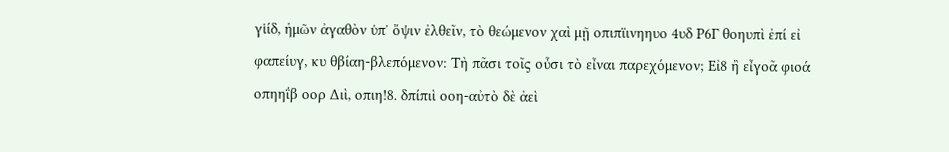γἱίδ, ἡμῶν ἀγαθὸν ὑπ᾽ ὄψιν ἐλθεῖν, τὸ θεώμενον χαὶ μῇ οπιπϊινηηυο 4υδ Ρ6Γ θοηυπὶ ἐπί εἰ φαπείυγ, κυ θβίαη-βλεπόμενον: Τὴ πᾶσι τοῖς οὖσι τὸ εἶναι παρεχόμενον; Εἰ8 ἢ εἶγοᾶ φιοά οπηηΐβ οορ Διὶ, οπιη!8. δπίπιὶ οοη-αὐτὸ δὲ ἀεὶ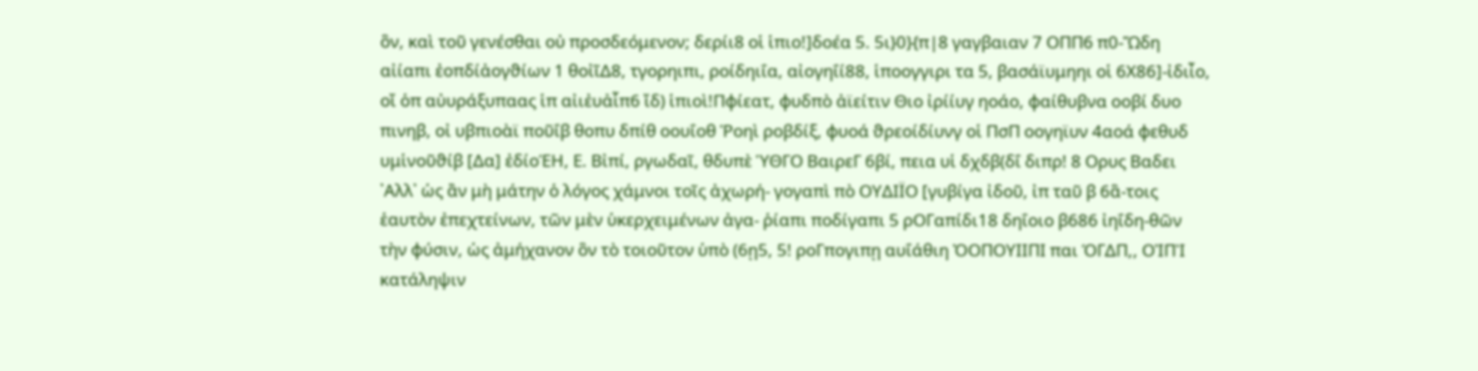ὃν, καὶ τοῦ γενέσθαι οὐ προσδεόμενον; δερίι8 οἱ ἱπιο!]δοέα 5. 5ι}0}{π|8 γαγβαιαν 7 ΟΠΠ6 π0-Ὥδη αἰίαπι ἐοπδίἀογϑίων 1 θοἰῖΔ8, τγορηιπι, ροίδηιΐα, αἰογηΐί88, ἱποογγιρι τα 5, βασάϊυμηηι οἱ 6Χ86]-ἰδιἶο, οἴ ὁπ αὐυράξυπαας ἱπ αἰιἐυἀἷπ6 ἴδ) ἱπιοὶ!Πφίεατ, φυδπὸ ἀϊείτιν Θιο ἰρίίυγ ηοάο, φαίθυβνα οοβί δυο πινηβ, οἰ υβπιοὰϊ ποῦΐβ θοπυ δπίθ οουΐοθ Ῥοηὶ ροβδίξ, φυοά ϑρεοίδίυνγ οἱ ΠσΠ οογηϊυν 4αοά φεθυδ υμἱνοῦϑίβ [Δα] ἐδίοΈΗ, Ε. Βἰπί, ργωδαῖ, θδυπὲ ὙΘΓΟ ΒαιρεΓ 6βί, πεια υἱ δχδβ(δΐ διπρ! 8 Ορυς Βαδει ᾿Αλλ᾽ ὡς ἂν μὴ μάτην ὁ λόγος χάμνοι τοῖς ἀχωρή- γογαπὶ πὸ ΟΥΔΙΪΟ [γυβίγα ἰδοῦ, ἰπ ταῦ β 6ἃ-τοις ἑαυτὸν ἐπεχτείνων, τῶν μὲν ὑκερχειμένων ἀγα- ῥίαπι ποδίγαπι 5 ρΟΓαπίδι18 δηΐοιο β686 ἰηΐδη-θῶν τὴν φύσιν, ὡς ἀμήχανον ὃν τὸ τοιοῦτον ὑπὸ (6ῃ5, 5! ροΓπογιπῃ αυΐάθιη ὈΟΠΟΥΙΙΠΙ παι ΌΓΔΠ,, ΟἸΠῚ κατάληψιν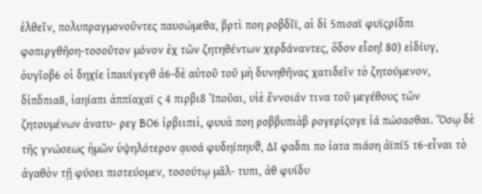ἐλθεῖν, πολυπραγμονοῦντες παυσώμεθα, βρτὶ ποη ροβδῖϊ, αἱ δἰ 5πισαϊ φυϊςρίδπι φοπιργθῆοη-τοσοῦτον μόνον ἐχ τῶν ζητηθέντων χερδάναντες, ὅδον εἷοη! 80) εἰδίυγ, ὀυγῖοβ6 οἱ δηχίε ἱπαυίγεγθ ἀ6-δὲ αὐτοῦ τοῦ μὴ δυνηθῆνας χατιδεῖν τὸ ζητούμενον, δἰπδπια8, ἰαηίαπι ἀππίαχαϊ ς 4 πιρβι8 Ἱποῦαι, υἱὲ ἔννοιάν τινα τοῦ μεγέθους τῶν ζητουμένων ἀνατυ- ρεγ ΒΟ6 ἰρβιιπιὶ, φυυὰ ποη ροββυπιὰβ ρογερίςογε ἰά πώσασθαι. Ὅσῳ δὲ τῆς γνώσεως ἡμῶν ὑψηλότερον ᾳυοά φυδηίπηυϑ, ΔΙ φαδπι πο ἰατα πιάση ἀϊπί5 τ6-εἶναι τὸ ἀγαθὸν τῇ φύσει πιστεύομεν, τοσούτῳ μᾶλ- τυπι, ἀθ φυίδυ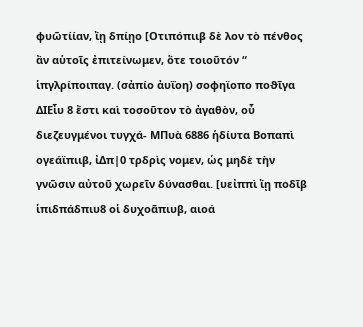φυῶτίίαν, ἴῃ δπίῃο [Οτιπόπιιβ δὲ λον τὸ πένθος ἂν αὑτοῖς ἐπιτείνωμεν, ὅτε τοιοῦτόν “ ἱπγλρίποιπαγ. (σἀπίο ἀυΐοη) σοφηϊοπο ποϑῖγα ΔΙΕἶυ 8 ἔστι καὶ τοσοῦτον τὸ ἀγαθὸν, οὗ διεζευγμένοι τυγχά- ΜΠυὰ 6886 ἡδίυτα Βοπαπὶ ογεάϊπιιβ, ἰΔπ|0 τρδρὶς νομεν, ὡς μηδὲ τὴν γνῶσιν αὐτοῦ χωρεῖν δύνασθαι. [υεἰππὶ ἴῃ ποδῖβ ἱπιδπάδπιυ8 οἱ δυχοᾶπιυβ, αιοά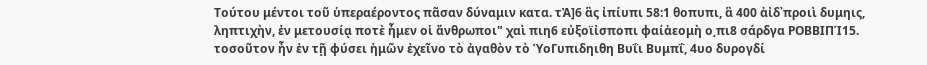Τούτου μέντοι τοῦ ὑπεραέροντος πᾶσαν δύναμιν κατα. τἈ]6 ἃς ἰπίυπι 58:1 θοπυπι, ἃ 400 ἀἰδ᾽προιὶ δυμηις, ληπτιχὴν, ἐν μετουσίᾳ ποτὲ ἦμεν οἱ ἄνθρωποι" χαὶ πιη6 εὐξοϊἰσποπι φαίἀεομὴ ο͵πι8 σάρδγα ΡΟΒΒΙΠΊ15.
τοσοῦτον ἦν ἐν τῇ φύσει ἡμῶν ἐχεῖνο τὸ ἀγαθὸν τὸ ὙοΓυπιδηιθη Βυΐι Βυμπΐ, 4υο δυρογδί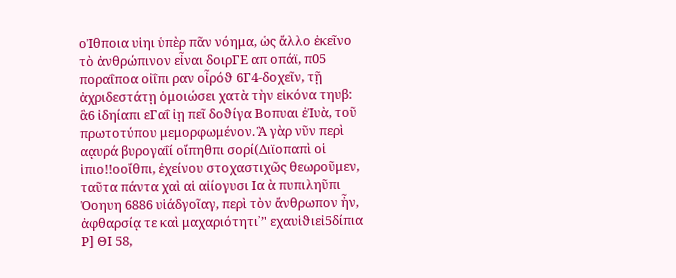οἸθποια υἱηι ὑπὲρ πᾶν νόημα, ὡς ἄλλο ἐκεῖνο τὸ ἀνθρώπινον εἶναι δοιρΓΕ απ οπάϊ, π05 ποραΐποα οἰΐπι ραν οἶρόϑ 6Γ4-δοχεῖν, τῇ ἀχριδεστάτῃ ὁμοιώσει χατὰ τὴν εἰκόνα τηυβ: ἃ6 ἰδηίαπι εΓαΐ ἰῃ πεῖ δοϑίγα Βοπυαι ἐἸυὰ, τοῦ πρωτοτύπου μεμορφωμένον. Ἃ γὰρ νῦν περὶ αᾳυρά βυρογαΐί οἴπηθπι σορί(Διϊοπαπὶ οἱ ἱπιο!!οοἴθπι, ἐχείνου στοχαστιχῶς θεωροῦμεν, ταῦτα πάντα χαὶ αἱ αἰίογυσι Ια ὰ πυπιληῦπι Ὀοηυη 6886 υἱάδγοῖαγ, περὶ τὸν ἄνθρωπον ἦν, ἀφθαρσίᾳ τε καὶ μαχαριότητι᾽’' εχαυἱϑιεἰ5δίπια Ρ] ΘΙ 58,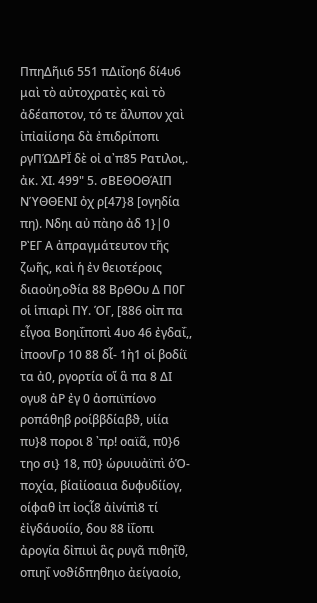ΠπηΔῆιι6 551 πΔιΐοη6 δί4υ6 μαὶ τὸ αὐτοχρατὲς καὶ τὸ ἀδέαποτον, τό τε ἄλυπον χαὶ ἰπἰαἰίσηα δὰ ἐπιδρίποπι ργΠΏΔΡΪ δὲ οἰ α᾽π85 Ρατιλοι,. ἀκ. ΧΙ. 499" 5. σΒΕΘΟΘΆΙΠ ΝΎΘΘΕΝΙ ὀχ ρ[47}8 [ογηδία πη). Νδηι αὐ πὰηο ἀδ 1}|0 ΡῈΓ Α ἀπραγμάτευτον τῆς ζωῆς, καὶ ἡ ἐν θειοτέροις διαοὐη͵οϑία 88 ΒρΘΟυ Δ Π0Γ οἱ ἱπιαρὶ ΠΥ. ΌΓ, [886 οἰπ πα εἶγοα Βοηιΐποπὶ 4υο 46 ἐγδαΐ,, ἰποονΓρ 10 88 δἷ- 1ὴ1 οἱ βοδίϊ τα ἀ0, ργορτία οἵ ἃ πα 8 ΔΙ ογυ8 ἀΡ ἐγ 0 ἀοπιϊπίονο ροπάθηβ ροίββδίαβϑ, υἱία πυ}8 ποροι 8 ᾿πρ! οαϊᾶ, π0}6 τηο σι} 18, π0} ὡρυιυἀϊπὶ ὁὉ-ποχία, βίαἰίοαιια δυφυδίίογ, οίφαθ ἰπ ἰοςἷ8 ἀἰνίπὶ8 τί ἐἰγδάυοίίο, δου 88 ἰΐοπι ἀρογία δἰπιυὶ ἃς ρυγᾶ πιθηΐθ, οπιηΐ νοϑίδπηθηιο ἀείγαοίο,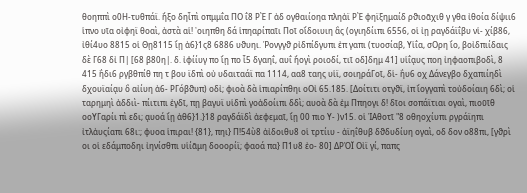θοηππὶ ο0Η-τυθπάϊ. ἤξο δηἶπὶ οπμμΐα ΠΟ ΐ8 ΡῈ Γ ἀδ ογθαιίοηα πληἀϊ ΡῈ φηϊξημαίδ ρϑιοᾶχιθ γ γθα ἰθοία δίψιι6 ἱπνο υῖα οἰφηϊ θοαὶ, ἀστὰ αἱ! ᾿οιηπθη δά ἱπηαρίπαῖι Ποῖ οἴδοιυιη ἃς (ογιηδίιπι 6556, οἱ ἰῃ ραγδάϊΐβυ νἱ- χίβ86, ἰθί4υο 8815 οἱ Θῃ8115 ἴῃ ἀ6}1ς8 6886 υϑυηι. Ῥονγγϑ ρἰδπίδγυπι ἐπ γαπι (τυοσίαβ, Υἱΐα, σΟρη ἴο, βοἰδπιίδαις δὲ Γ68 δἰ Π| [68 β80η|. δ. ἰφίίυγ πο ἴῃ πο ἷ5 δγαηΐ, αυΐ ἤογὶ ροιοδί, τιῖ οδ]δημ 41] υἱΐᾳυς ποη ἰηφαοπιβοδὶ, 8 415 ἢδι6 ργβθπίθ πη τ βου ϊδπὶ οὐ υδαιταάϊ πα 1114, αα8 ταης υἱϊ, σοιηράΓοῖ, δἱ- ἢυ6 οχ Δάνεγβο δχαπιίηδὶ δχουϊαίᾳυ ὃ αἰίυη ἀ6- ΡΓόβϑυπ) οδἰ; φιοὰ δὰ ἱπιαρίπθηι οΟἰ 65.185. [Δοίτιτι οτγϑϊ, ἰπ ἴογγαπὶ τοὐδοίαιη 6δὶ; οἱ ταρημηὶ ἀδδιὶ- πίιτιπι ἐγδῖ, πῃ βαγυϊ υἱδπὶ γοἀδοίιπι δδὶ; αυοὰ δὰ ἐμ Ππηογι δ! δῖοι σοπάϊτιαι ογαὶ, πιοῦῖθ οοΥΓαρίι πὶ εδι; ᾳυοά ἴῃ ἀθ6}1.}18 ραγδάϊδὶ ἀεφεμαῖ, ἴῃ 00 πιο Υ- )ν15. οἱ ἸΑθοτῖ "8 οθηοχίυπι ργράϊηπι ἰτλἀυςίαπι 68ι:; φυοα ἱπιραι! {81}, πηι} Π!54ὺ8 ἀἰδοιθυ8 οἱ τρτίιυ - ἀϊηΐθυβ δϑδυδίυη ογαὶ, οδ δον ο88πι, [γϑρὶ οι οἱ εδάμποδηι ἰηνίσθπι υἱίᾶμη δοοορίϊ; φαοά πα} Π1υ8 ἐο- 80] ΔΡὈΪ Οἰϊ γί, παπς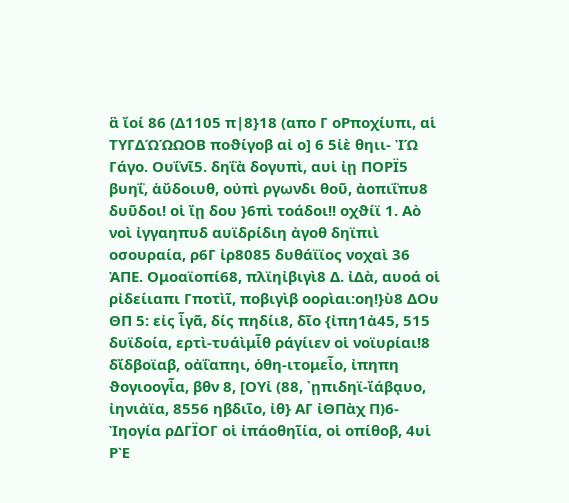ἃ ἴοί 86 (Δ1105 π|8}18 (απο Γ οΡποχίυπι, αἱ ΤΥΓΔΏΏΩΟΒ ποϑίγοβ αἰ ο] 6 5ἰὲ θηιι- ἸΏ Γάγο. Ουΐνῖ5. δηΐὰ δογυπὶ, αυἱ ἰῃ ΠΟΡΪ5 βυηΐ, ἁὔδοιυθ, οὐπὶ ργωνδι θοῦ, ἀοπιΐπυ8 δυῦδοι! οἱ ἴῃ δου }6πὶ τοάδοι!! οχϑίϊ 1. Αὸ νοὶ ἰγγαηπυδ αυϊδρίδιη ἀγοθ δηϊπιὶ οσουραία, ρ6Γ ἰρ8085 δυθάϊϊος νοχαὶ 36 ἈΠΕ. Ομοαϊοπί68, πλϊηἰβιγὶ8 Δ. ἰΔὰ, αυοά οἱ ρἰδείιαπι Γποτὶῖ, ποβιγὶβ οορὶαι:οη!}ὺ8 ΔΟυ ΘΠ 5: εἰς ἶγᾶ, δίς πηδίι8, δῖο {ἰπη1ἀ45, 515 δυϊδοία, ερτὶ-τυάὶμἷθ ράγίιεν οἱ νοϊυρίαι!8 δἴδβοϊαβ, οἀΐαπηι, ὁθη-ιτομεἶο, ἰπηπη ϑογιοογἶα, βθν 8, [ΟΥἰ (88, ᾿ῃπιδηϊ-ἴάβᾳυο, ἰηνιἀϊα, 8556 ηβδιῖο, ἰθ} ΑΓ ἰΘΠὰχ Π)6-Ἰηογία ρΔΓΪΟΓ οἱ ἰπάοθηῖία, οἱ οπίθοβ, 4υἱ ΡῈ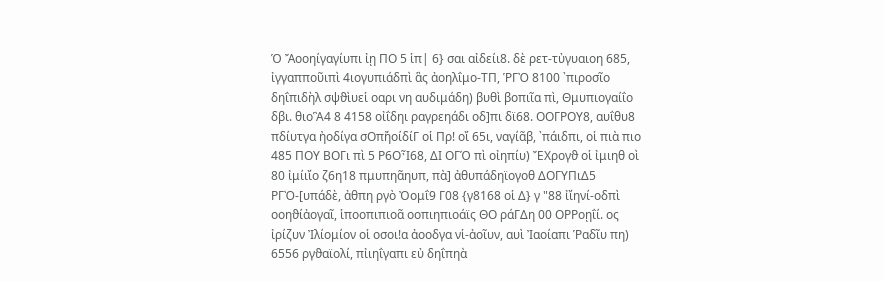Ὁ Ἄοοηίγαγίυπι ἰῃ ΠΟ 5 ἱπ| 6} σαι αἰδείι8. δὲ ρετ-τὐγυαιοη 685, ἰγγαπποῦιπὶ 4ιογυπιάδπὶ ἃς ἀοηλΐμο-ΤΠ, ῬΓῸ 8100 ᾿πιροσῖο δηΐπιδὴλ σψϑὶυεἱ οαρι νη αυδιμάδη) βυθὶ βοπιῖα πὶ, Θμυπιογαίΐο δβι. θιοἋ4 8 4158 οἰΐδηι ραγρεηάδι οδ]πι δϊ68. ΟΟΓΡΟΥ8, αυΐθυ8 πδίυτγα ἠοδίγα σΟπἤοίδίΓ οἱ Πρ! οἴ 65ι, ναγίᾶβ, ᾿πάιδπι, οἱ πιὰ πιο 485 ΠΟΥ ΒΟΓι πὶ 5 Ρ6ΟἾ68, ΔΙ ΟΓΌ πὶ οἰηπίυ) ἜΧρογϑ οἱ ἰμιηθ οὶ 80 ἰμίιἴο ζ6η18 πμυπηᾶηυπ, πὰ] ἀθυπάδηϊογοθ ΔΟΓΥΠιΔ5 ΡΓῸ-[υπάδὲ, ἀθπη ργὸ Ὀομΐ9 Γ08 {γ8168 οἱ Δ} γ "88 ἰἴηνί-οδπὶ οοηϑίἀογαῖ, ἱποοπιπιοᾶ οοπιηπιοάϊς ΘΟ ράΓΔη 00 ΟΡΡοῃΐί. ος ἰρίζυν Ἰλίομίον οἱ οσοι!α ἀοοδγα νἱ-ἀοῖυν, αυὶ Ἰαοίαπι Ῥαδῖυ πη) 6556 ργϑαϊολί, πἰιηΐγαπι εὐ δηΐπηὰ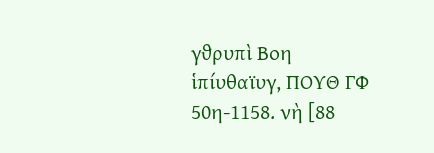γϑρυπὶ Βοη ἱπίυθαϊυγ, ΠΟΥΘ ΓΦ 50η-1158. νὴ [88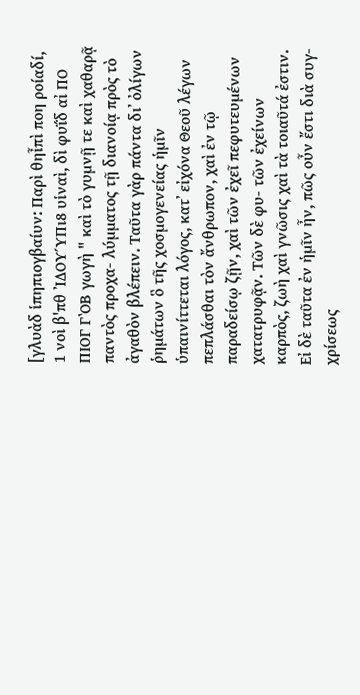[γλυὰδ ἱπηπιογβαίυν: Παρὶ θηἶπὶ ποη ροίαδί, 1 νοὶ β'πθ ἸΔΟΥΎΠι8 υἱναὶ, δὶ φυΐδ αἰ ΠΟ ΠΙΟΓ ΓῸΒ γωγὴ " καὶ τὸ γυμνῇ τε καὶ χαθαρᾷ παντὸς προχα- λύμματος τῇ διανοίᾳ πρὸς τὸ ἀγαθὸν βλέπειν. Ταῦτα γὰρ πάντα δι᾽ ὀλίγων ῥημάτων ὃ τῆς χοσμογενείας ἡμῖν ὑπαινίττεται λόγος, κατ᾽ εἰχόνα Θεοῦ λέγων πεπλάσθαι τὸν ἄνθρωπον, χαὶ ἐν τῷ παραδείσῳ ζῇν, χαὶ τῶν ἐχεῖ πεφυτευμένων χατατρυφᾷν. Τῶν δὲ φυ- τῶν ἐχείνων καρπὸς, ζωὴ χαὶ γνῶσις χαὶ τὰ τοιαῦτά ἐστιν. Εἰ δὲ ταῦτα ἐν ἡμῖν ἦν, πῶς οὖν ἔστι διὰ συγ- χρίσεως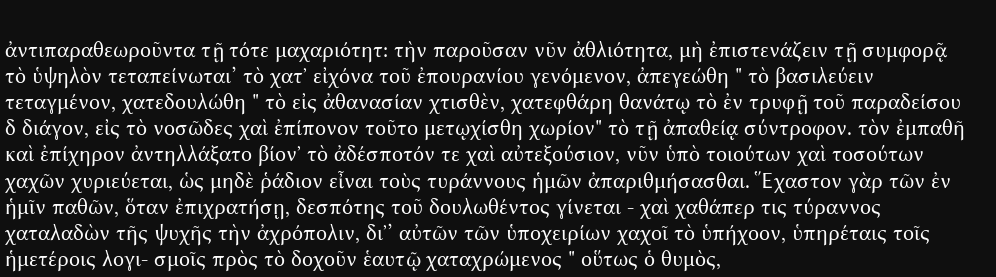ἀντιπαραθεωροῦντα τῇ τότε μαχαριότητ: τὴν παροῦσαν νῦν ἀθλιότητα, μὴ ἐπιστενάζειν τῇ συμφορᾷ τὸ ὑψηλὸν τεταπείνωται’ τὸ χατ᾽ εἰχόνα τοῦ ἐπουρανίου γενόμενον, ἀπεγεώθη " τὸ βασιλεύειν τεταγμένον, χατεδουλώθη " τὸ εἰς ἀθανασίαν χτισθὲν, χατεφθάρη θανάτῳ τὸ ἐν τρυφῇ τοῦ παραδείσου δ διάγον, εἰς τὸ νοσῶδες χαὶ ἐπίπονον τοῦτο μετῳχίσθη χωρίον" τὸ τῇ ἀπαθείᾳ σύντροφον. τὸν ἐμπαθῆ καὶ ἐπίχηρον ἀντηλλάξατο βίον᾽ τὸ ἀδέσποτόν τε χαὶ αὐτεξούσιον, νῦν ὑπὸ τοιούτων χαὶ τοσούτων χαχῶν χυριεύεται, ὡς μηδὲ ῥάδιον εἶναι τοὺς τυράννους ἡμῶν ἀπαριθμήσασθαι. Ἕχαστον γὰρ τῶν ἐν ἡμῖν παθῶν, ὅταν ἐπιχρατήσῃ, δεσπότης τοῦ δουλωθέντος γίνεται - χαὶ χαθάπερ τις τύραννος χαταλαδὼν τῆς ψυχῆς τὴν ἀχρόπολιν, δι᾽’ αὐτῶν τῶν ὑποχειρίων χαχοῖ τὸ ὑπήχοον, ὑπηρέταις τοῖς ἡμετέροις λογι- σμοῖς πρὸς τὸ δοχοῦν ἑαυτῷ χαταχρώμενος " οὕτως ὁ θυμὸς,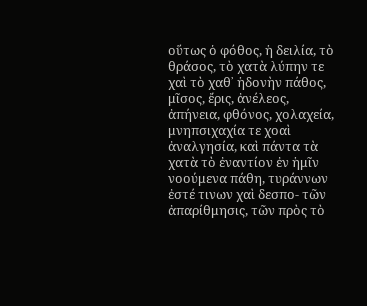οὕτως ὁ φόθος, ἡ δειλία, τὸ θράσος, τὸ χατὰ λύπην τε χαὶ τὸ χαθ᾽ ἡδονὴν πάθος, μῖσος, ἔρις, ἀνέλεος, ἀπήνεια, φθόνος, χολαχεία, μνηπσιχαχία τε χοαὶ ἀναλγησία, καὶ πάντα τὰ χατὰ τὸ ἐναντίον ἐν ἡμῖν νοούμενα πάθη, τυράννων ἐστέ τινων χαὶ δεσπο- τῶν ἀπαρίθμησις, τῶν πρὸς τὸ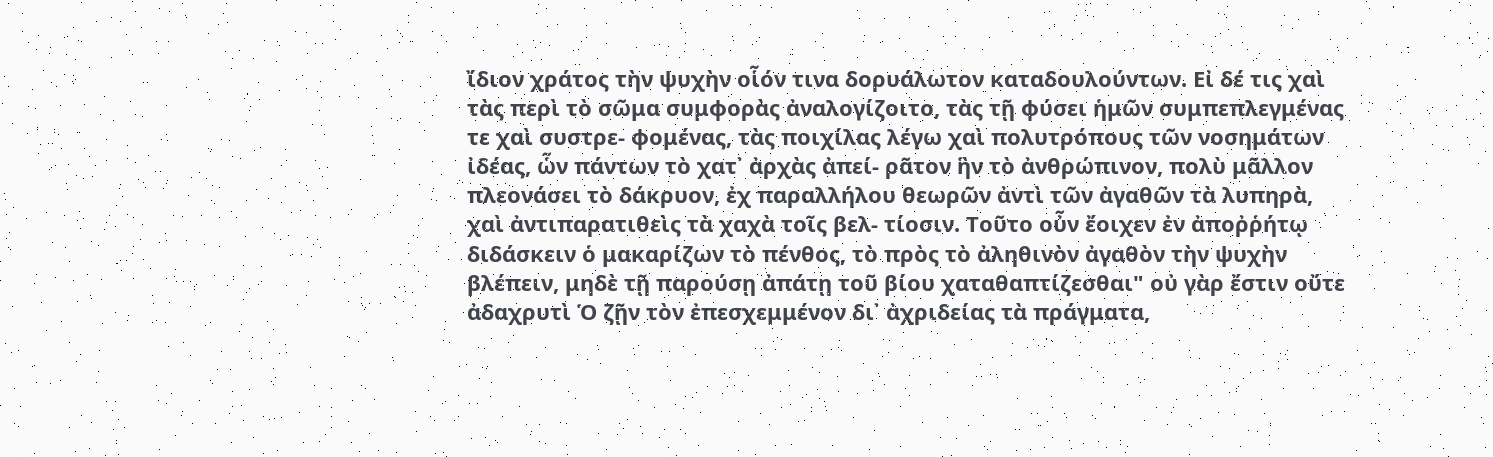ἴδιον χράτος τὴν ψυχὴν οἷόν τινα δορυάλωτον καταδουλούντων. Εἰ δέ τις χαὶ τὰς περὶ τὸ σῶμα συμφορὰς ἀναλογίζοιτο, τὰς τῇ φύσει ἡμῶν συμπεπλεγμένας τε χαὶ συστρε- φομένας, τὰς ποιχίλας λέγω χαὶ πολυτρόπους τῶν νοσημάτων ἰδέας, ὧν πάντων τὸ χατ᾽ ἀρχὰς ἀπεί- ρᾶτον ἣν τὸ ἀνθρώπινον, πολὺ μᾶλλον πλεονάσει τὸ δάκρυον, ἐχ παραλλήλου θεωρῶν ἀντὶ τῶν ἀγαθῶν τὰ λυπηρὰ, χαὶ ἀντιπαρατιθεὶς τὰ χαχὰ τοῖς βελ- τίοσιν. Τοῦτο οὖν ἔοιχεν ἐν ἀποῤῥήτῳ διδάσκειν ὁ μακαρίζων τὸ πένθος, τὸ πρὸς τὸ ἀληθινὸν ἀγαθὸν τὴν ψυχὴν βλέπειν, μηδὲ τῇ παρούσῃ ἀπάτῃ τοῦ βίου χαταθαπτίζεσθαι" οὐ γὰρ ἔστιν οὔτε ἀδαχρυτὶ Ὁ ζῇν τὸν ἐπεσχεμμένον δι᾽ ἀχριδείας τὰ πράγματα,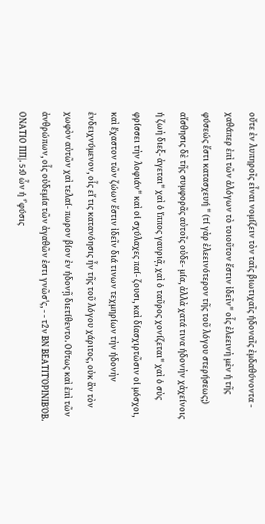οὔτε ἐν λυπηροῖς εἶναι νομίζειν τὸν ταῖς βιωτιχαῖς ἡδοναῖς ἐμδαθύνοντα - χαθάπερ ἐπὶ τῶν ἀλόγων τὸ τοιοῦτον ἔστιν ἰδεῖν" οἷς ἐλεεινὴ μὲν ἡ τῆς φύσεώς ἔστι κατασχευή " (τί γὰρ ἐλεεινότερον τῆς τοῦ λόγου στερήσεως;) αἴσθησις δὲ τῆς συμφορᾶς αὐτοῖς οὐδε- μία, ἀλλὰ χατά τινα ἡδονὴν χἀχείνοις ἡ ζωὴ διεξ- ἀγεται" χαὶ ὁ ἵππος γαυριᾷ, χαὶ ὁ ταῦρος χονίζεται" χαὶ ὁ σὺς φρίσσει τὴν λοφιάν" καὶ οἱ σχύλαχες παί- ζουσι, καὶ δίασχιρτῶσιν οἱ μόσχοι, καὶ ἕχαστον τῶν ζώων ἔστιν ἰδεῖν διά τινων τεχμηρίων τὴν ἡδονὴν ἐνδειχνύμενον, οἷς εἴ τις κατανόησις ἦν τῆς τοῦ λόγου χάριτος, οὐκ ἂν τὸν χωφὸν αὐτῶν χαὶ τελαί- πωρον βίον ἐν ἡδονῇ διετίθεντο. Οὕτως καὶ ἐπὶ τῶν ἀνθρώπων, οἷς οὐδεμία τῶν ἀγαθῶν ἐστι γνῶσ'ς, - - τ2ν ΒΝ ΒΕΑΤΙΤΌΡΙΝΙΒΌΒ. ΟΝΑΤΙΟ ΠΠ|. 5:0 ὧν ἡ '᾿φύσις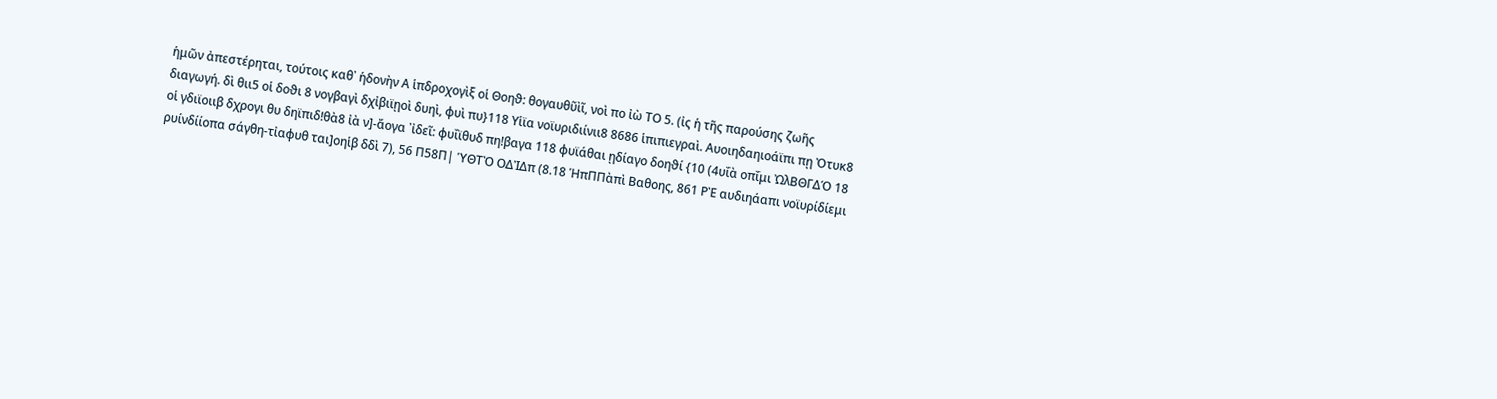ἡμῶν ἀπεστέρηται, τούτοις καθ᾽ ἡδονὴν Α ἱπδροχογὶξ οἱ Θοηϑ: θογαυθῦὶῖ, νοὶ πο ἰὼ ΤΟ 5. (ἰς ἡ τῆς παρούσης ζωῆς διαγωγή. δὶ θιι5 οἱ δοϑι 8 νογβαγὶ δχἰβιϊῃοὶ δυηὶ, φυὶ πυ}118 Υἱϊα νοϊυριδιίνιι8 8686 ἱπιπιεγραὶ. Αυοιηδαηιοάϊπι πῃ Ὀτυκ8 οἱ γδιϊοιιβ δχρογι θυ δηϊπιδ!θὰ8 ἰὰ ν]-ἄογα ᾿ἰδεῖ: φυΐϊθυδ πη!βαγα 118 φυϊάθαι ῃδίαγο δοηϑί {10 (4υΐὰ οπΐμι ὨλΒΘΓΔΌ 18 ρυίνδίίοπα σάγθη-τἰαφυθ ται]οηἱβ δδὶ 7), 56 Π58Π| ὙΘΤῸ ΟΔἸΔπ (8.18 ἩπΠΠὰπὶ Βαθοης, 861 ΡῈ αυδιηάαπι νοϊυρίδίεμι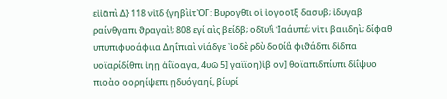εἰἰᾶπὶ Δ} 118 νἱῖδ {γηβὶἰτῸΓ: Βυρογθῖι οἱ ἰογοοῖξ δασυβ; ἰδυγαβ ραίνθγαπι ϑραγαὶ!; 808 εγί αὶς βείδβ; οδῖυ!ὶ Ἰαάυπέ; νἱτι βαιιδηὶ; δίφαθ υπυπιφυοάφιια Δηΐπιαὶ νἱάδγε ᾿ἰοδὲ ρδὺ δοῦίἃ φιϑάδπι δἰδπα υοϊαρίδίθπι ἰηῃ ἀΐϊοαγα, 4υῶ 5] γαϊϊοη)ἱβ ον] θοϊαπιδπίυπι δἰΐψυο πιοὰο οορηίψεπι ῃδυόγαηί, βίυρί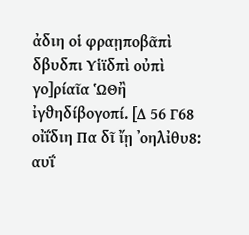ἀδιη οἱ φραῃποβᾶπὶ δβυδπι Υἱϊδπὶ οὐπὶ γο]ρίαῖα ὩΘἢ ἰγϑηδίβογοπί. [Δ 56 Γ68 οἰΐδιη Πα δῖ ἴῃ ᾿οηλἰθυ8: αυΐ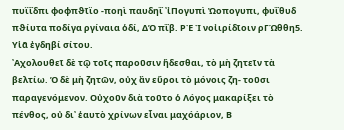πυϊΐδπι φοφπϑῖϊο -ποηὶ παυδηΐ ᾿ἰΠογυπὶ Ὠοπογυπι, φυΐθυδ πϑίυτα ποδίγα ργίναια ὁδί, ΔὉ πΐβ. ΡῈ Ὶ νοἰιρίδῖοιν ρΓΏθθη5. Υἱᾶ ἐγδηβί σίτου.
᾿Αχολουθεῖ δὲ τῷ τοῖς παροῦσιν ἥδεσθαι, τὸ μὴ ζητεῖν τὰ βελτίω. Ὁ δὲ μὴ ζητῶν, οὐχ ἂν εὕροι τὸ μόνοις ζη- τοῦσι παραγενόμενον. Οὐχοῦν διὰ τοῦτο ὁ Λόγος μακαρίξει τὸ πένθος, οὐ δι᾽ ἑαυτὸ χρίνων εἶναι μαχόάριον, Β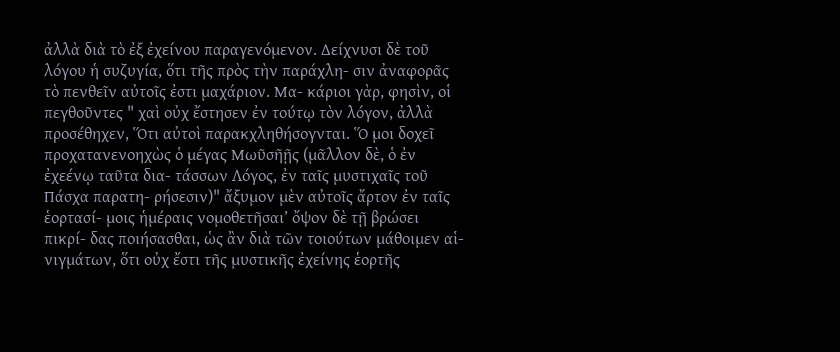ἀλλὰ διὰ τὸ ἐξ ἐχείνου παραγενόμενον. Δείχνυσι δὲ τοῦ λόγου ἡ συζυγία, ὅτι τῆς πρὸς τὴν παράχλη- σιν ἀναφορᾶς τὸ πενθεῖν αὐτοῖς ἐστι μαχάριον. Μα- κάριοι γὰρ, φησὶν, οἱ πεγθοῦντες " χαὶ οὐχ ἔστησεν ἐν τούτῳ τὸν λόγον, ἀλλὰ προσέθηχεν, Ὅτι αὐτοὶ παρακχληθήσογνται. Ὅ μοι δοχεῖ προχατανενοηχὼς ὁ μέγας Μωῦσῆῇς (μᾶλλον δὲ, ὁ ἐν ἐχεένῳ ταῦτα δια- τάσσων Λόγος, ἐν ταῖς μυστιχαῖς τοῦ Πάσχα παρατη- ρήσεσιν)" ἄξυμον μὲν αὐτοῖς ἄρτον ἐν ταῖς ἑορτασί- μοις ἡμέραις νομοθετῆσαι’ ὄψον δὲ τῇ βρώσει πικρί- δας ποιήσασθαι, ὡς ἂν διὰ τῶν τοιούτων μάθοιμεν αἱ- νιγμάτων, ὅτι οὐχ ἔστι τῆς μυστικῆς ἐχείνης ἑορτῆς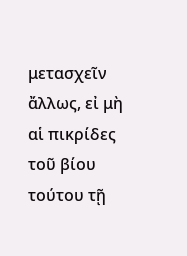μετασχεῖν ἄλλως, εἰ μὴ αἱ πικρίδες τοῦ βίου τούτου τῇ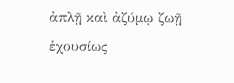ἀπλῇ καὶ ἀζύμῳ ζωῇ ἑχουσίως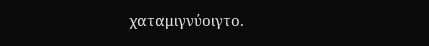χαταμιγνύοιγτο.